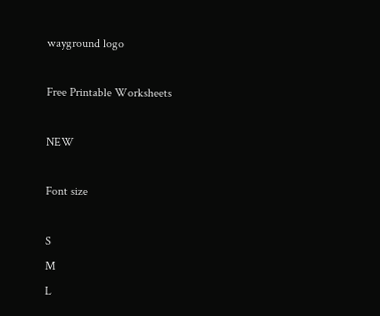wayground logo

Free Printable Worksheets

NEW

Font size

S
M
L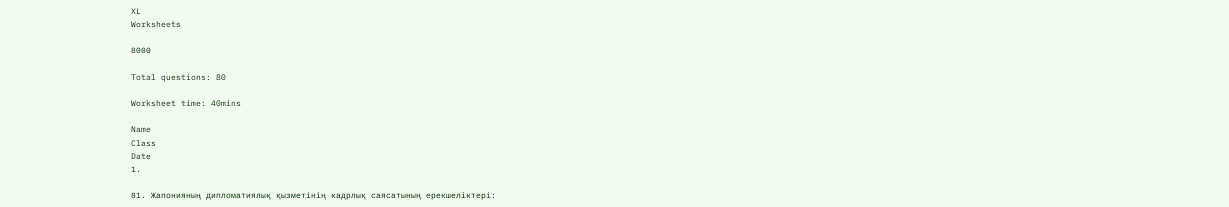XL
Worksheets

8000

Total questions: 80

Worksheet time: 40mins

Name
Class
Date
1.

81. Жапонияның дипломатиялық қызметінің кадрлық саясатының ерекшеліктері: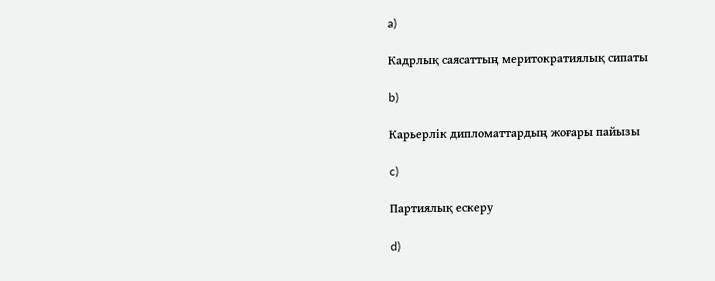a)

Кадрлық саясаттың меритократиялық сипаты

b)

Карьерлік дипломаттардың жоғары пайызы

c)

Партиялық ескеру

d)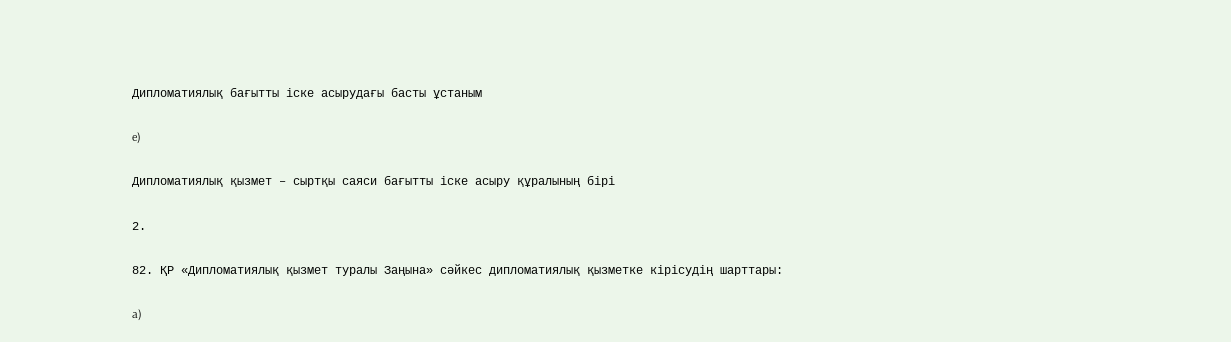Дипломатиялық бағытты іске асырудағы басты ұстаным

e)

Дипломатиялық қызмет – сыртқы саяси бағытты іске асыру құралының бірі

2.

82. ҚР «Дипломатиялық қызмет туралы Заңына» сәйкес дипломатиялық қызметке кірісудің шарттары:

a)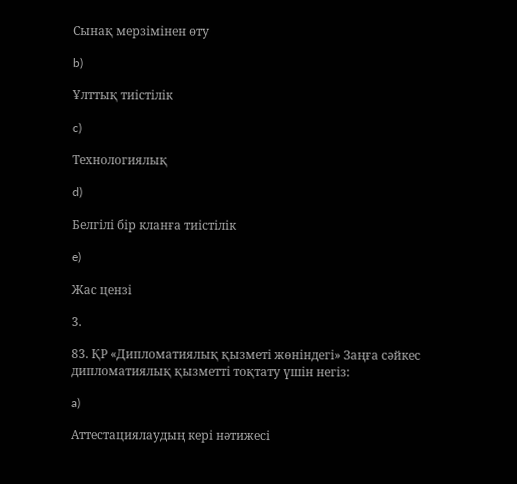Сынақ мерзімінен өту

b)

Ұлттық тиістілік

c)

Технологиялық

d)

Белгілі бір кланға тиістілік

e)

Жас цензі

3.

83. ҚР «Дипломатиялық қызметі жөніндегі» Заңға сәйкес дипломатиялық қызметті тоқтату үшін негіз:

a)

Аттестациялаудың кері нәтижесі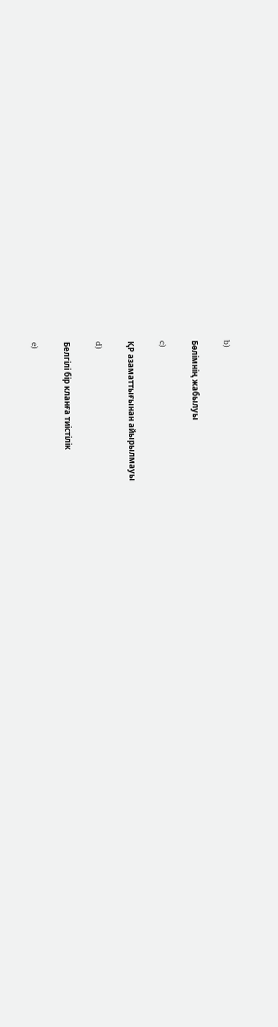b)

Бөлімнің жабылуы

c)

ҚР азаматтығынан айырылмауы

d)

Белгілі бір кланға тиістілік

e)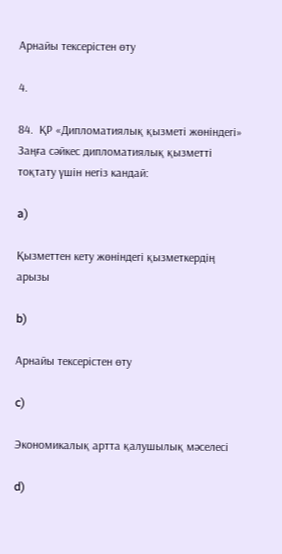Арнайы тексерістен өту

4.

84.  ҚР «Дипломатиялық қызметі жөніндегі» Заңға сәйкес дипломатиялық қызметті тоқтату үшін негіз кандай:

a)

Қызметтен кету жөніндегі қызметкердің арызы

b)

Арнайы тексерістен өту

c)

Экономикалық артта қалушылық мәселесі

d)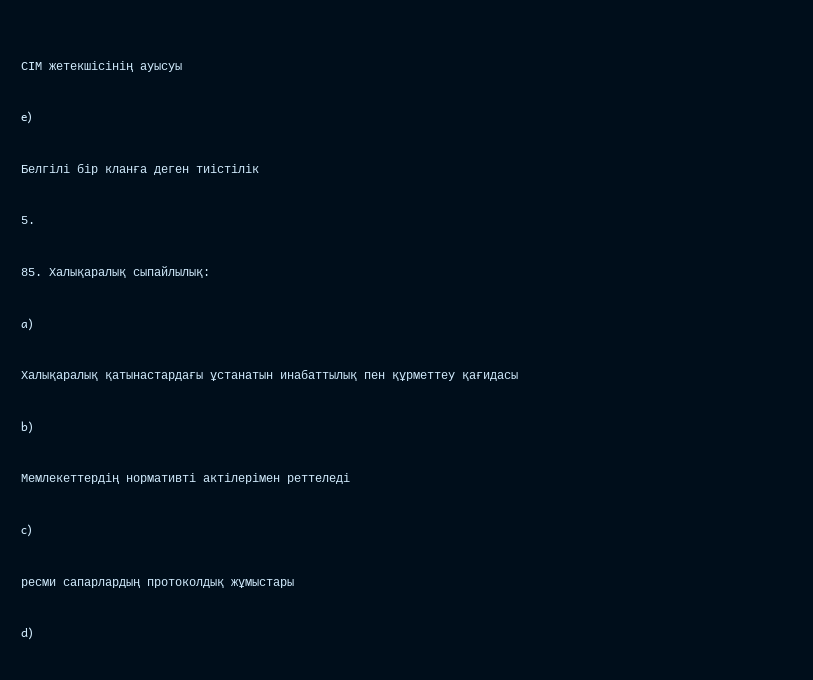СІМ жетекшісінің ауысуы

e)

Белгілі бір кланға деген тиістілік

5.

85. Халықаралық сыпайлылық:

a)

Халықаралық қатынастардағы ұстанатын инабаттылық пен құрметтеу қағидасы

b)

Мемлекеттердің нормативті актілерімен реттеледі

c)

ресми сапарлардың протоколдық жұмыстары

d)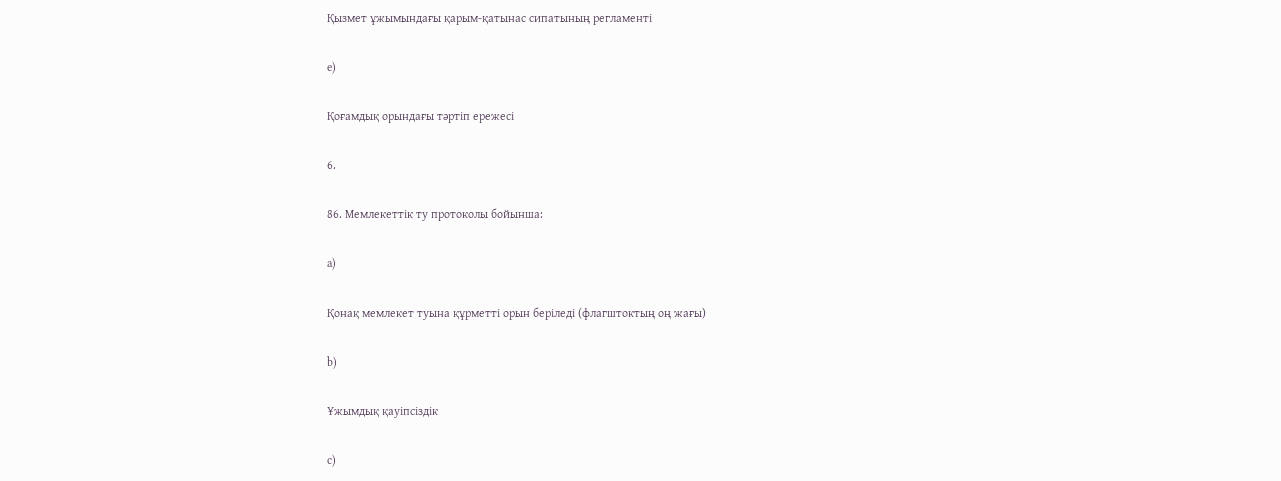Қызмет ұжымындағы қарым-қатынас сипатының регламенті

e)

Қоғамдық орындағы тәртіп ережесі

6.

86. Мемлекеттік ту протоколы бойынша:

a)

Қонақ мемлекет туына құрметті орын беріледі (флагштоктың оң жағы)

b)

Ұжымдық қауіпсіздік

c)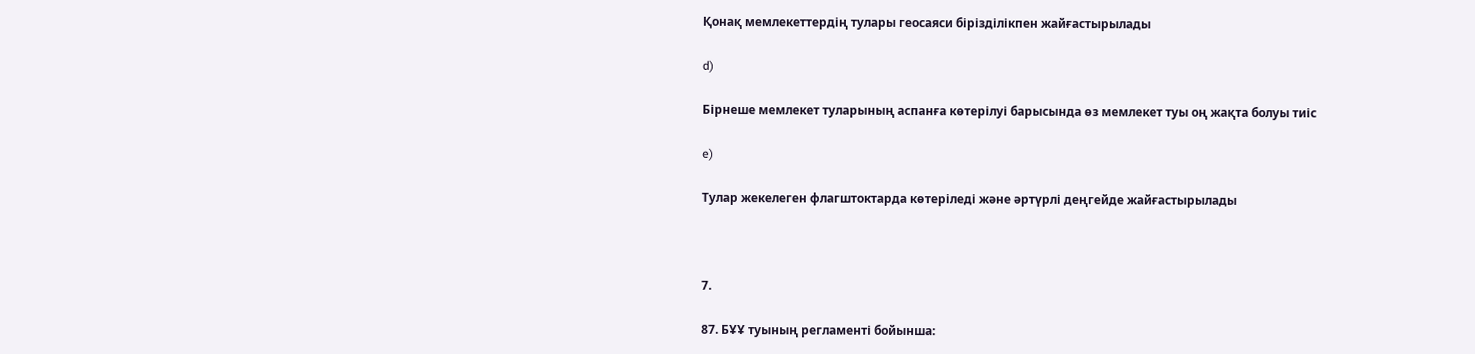Қонақ мемлекеттердің тулары геосаяси бірізділікпен жайғастырылады

d)

Бірнеше мемлекет туларының аспанға көтерілуі барысында өз мемлекет туы оң жақта болуы тиіс

e)

Тулар жекелеген флагштоктарда көтеріледі және әртүрлі деңгейде жайғастырылады



7.

87. БҰҰ туының регламенті бойынша: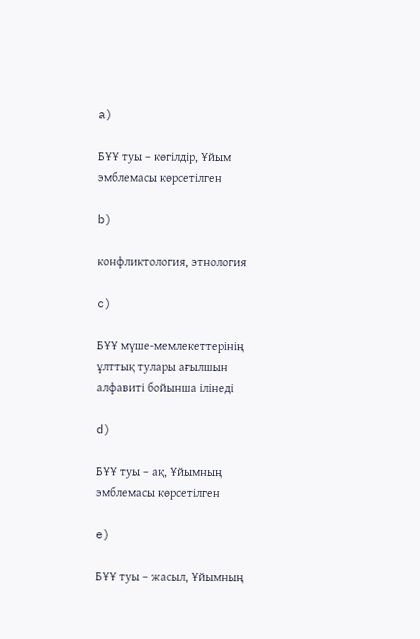a)

БҰҰ туы – көгілдір, Ұйым эмблемасы көрсетілген

b)

конфликтология, этнология

c)

БҰҰ мүше-мемлекеттерінің ұлттық тулары ағылшын алфавиті бойынша ілінеді

d)

БҰҰ туы – ақ, Ұйымның эмблемасы көрсетілген

e)

БҰҰ туы – жасыл, Ұйымның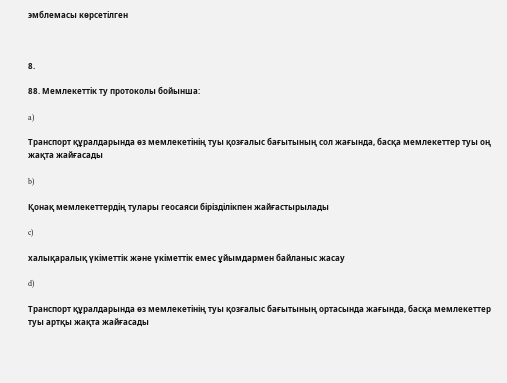эмблемасы көрсетілген



8.

88. Мемлекеттік ту протоколы бойынша:

a)

Транспорт құралдарында өз мемлекетінің туы қозғалыс бағытының сол жағында, басқа мемлекеттер туы оң жақта жайғасады

b)

Қонақ мемлекеттердің тулары геосаяси бірізділікпен жайғастырылады

c)

халықаралық үкіметтік және үкіметтік емес ұйымдармен байланыс жасау

d)

Транспорт құралдарында өз мемлекетінің туы қозғалыс бағытының ортасында жағында, басқа мемлекеттер туы артқы жақта жайғасады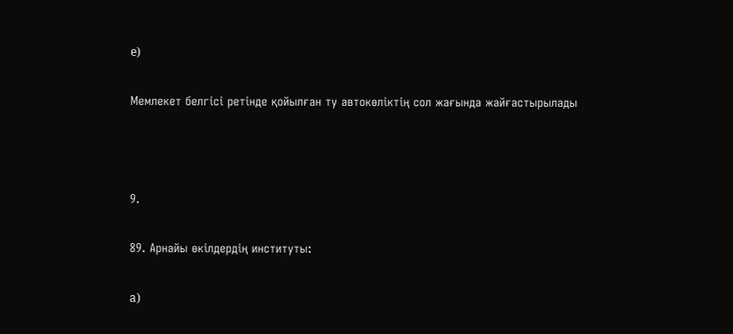e)

Мемлекет белгісі ретінде қойылған ту автокөліктің сол жағында жайғастырылады



9.

89. Арнайы өкілдердің институты:

a)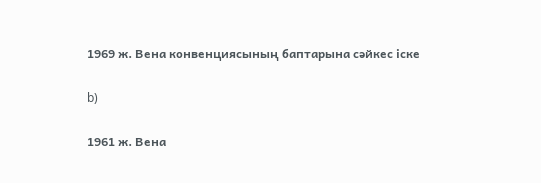1969 ж. Вена конвенциясының баптарына сәйкес іске

b)

1961 ж. Вена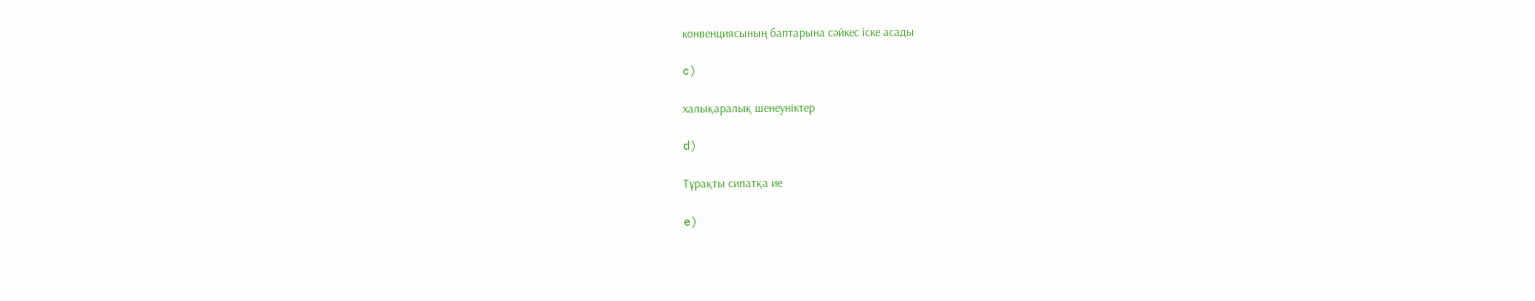конвенциясының баптарына сәйкес іске асады

c)

халықаралық шенеуніктер

d)

Тұрақты сипатқа ие

e)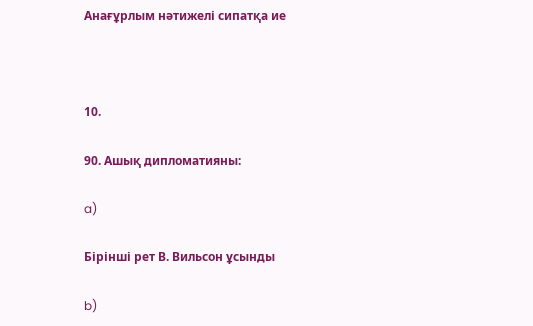Анағұрлым нәтижелі сипатқа ие



10.

90. Ашық дипломатияны:

a)

Бірінші рет В. Вильсон ұсынды

b)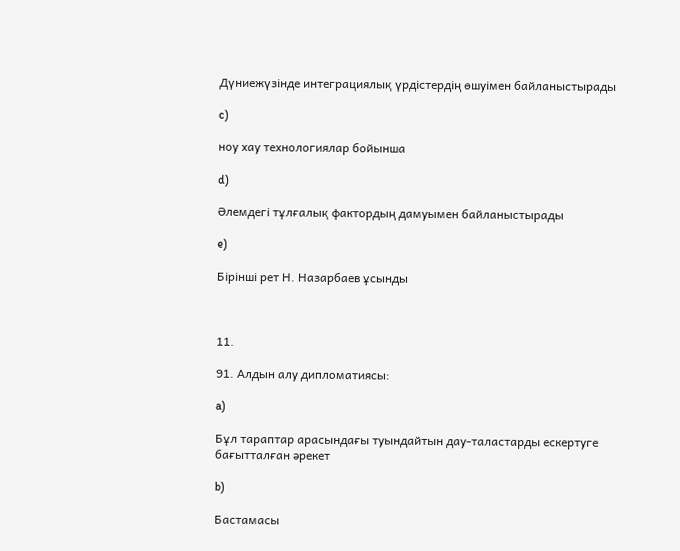Дүниежүзінде интеграциялық үрдістердің өшуімен байланыстырады

c)

ноу хау технологиялар бойынша

d)

Әлемдегі тұлғалық фактордың дамуымен байланыстырады

e)

Бірінші рет Н. Назарбаев ұсынды



11.

91. Алдын алу дипломатиясы:

a)

Бұл тараптар арасындағы туындайтын дау-таластарды ескертуге бағытталған әрекет

b)

Бастамасы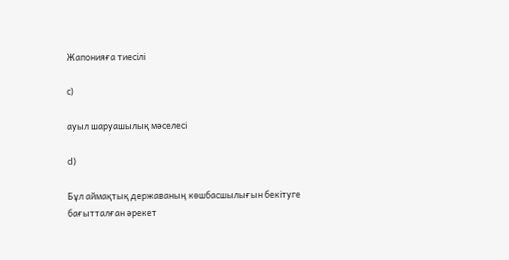Жапонияға тиесілі

c)

ауыл шаруашылық мәселесі

d)

Бұл аймақтық державаның көшбасшылығын бекітуге бағытталған әрекет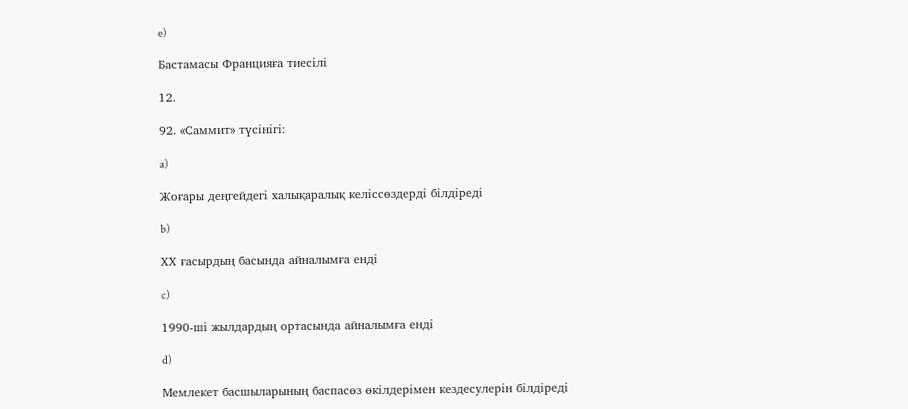e)

Бастамасы Францияға тиесілі

12.

92. «Саммит» түсінігі:

a)

Жоғары деңгейдегі халықаралық келіссөздерді білдіреді

b)

ХХ ғасырдың басында айналымға енді

c)

1990-ші жылдардың ортасында айналымға енді

d)

Мемлекет басшыларының баспасөз өкілдерімен кездесулерін білдіреді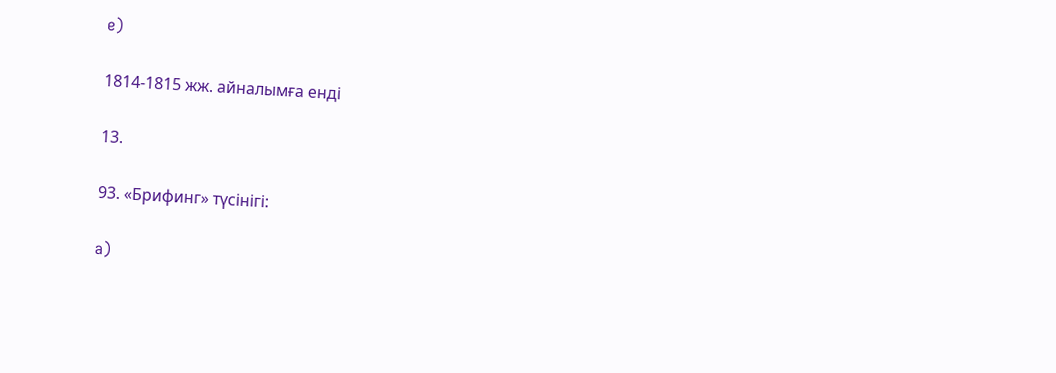e)

1814-1815 жж. айналымға енді

13.

93. «Брифинг» түсінігі:

a)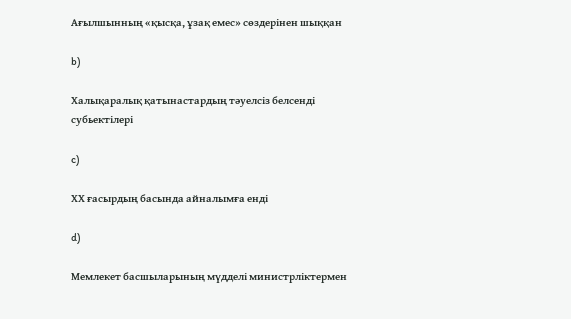Ағылшынның «қысқа, ұзақ емес» сөздерінен шыққан

b)

Халықаралық қатынастардың тәуелсіз белсенді субьектілері

c)

ХХ ғасырдың басында айналымға енді

d)

Мемлекет басшыларының мүдделі министрліктермен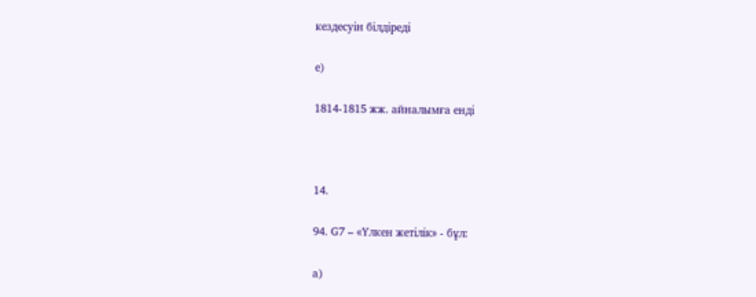кездесуін білдіреді

e)

1814-1815 жж. айналымға енді



14.

94. G7 – «Үлкен жетілік» - бұл:

a)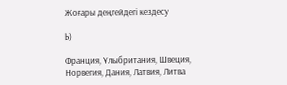Жоғары деңгейдегі кездесу

b)

Франция, Ұлыбритания, Швеция, Норвегия, Дания, Латвия, Литва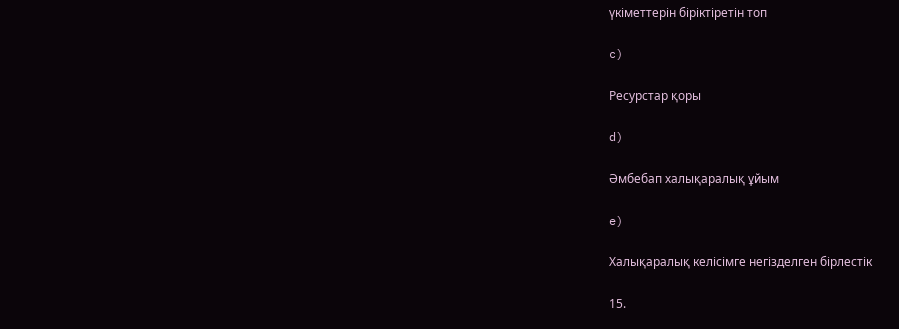үкіметтерін біріктіретін топ

c)

Ресурстар қоры

d)

Әмбебап халықаралық ұйым

e)

Халықаралық келісімге негізделген бірлестік

15.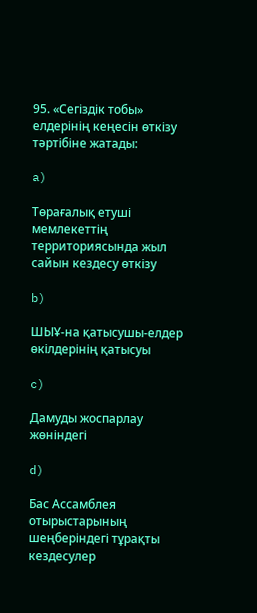95. «Сегіздік тобы» елдерінің кеңесін өткізу тәртібіне жатады:

a)

Төрағалық етуші мемлекеттің территориясында жыл сайын кездесу өткізу

b)

ШЫҰ-на қатысушы-елдер өкілдерінің қатысуы

c)

Дамуды жоспарлау жөніндегі

d)

Бас Ассамблея отырыстарының шеңберіндегі тұрақты кездесулер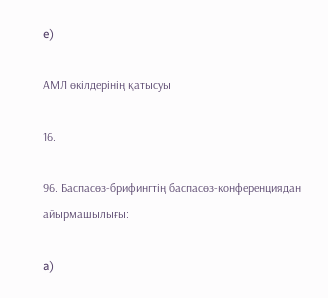e)

АМЛ өкілдерінің қатысуы

16.

96. Баспасөз-брифингтің баспасөз-конференциядан айырмашылығы:

a)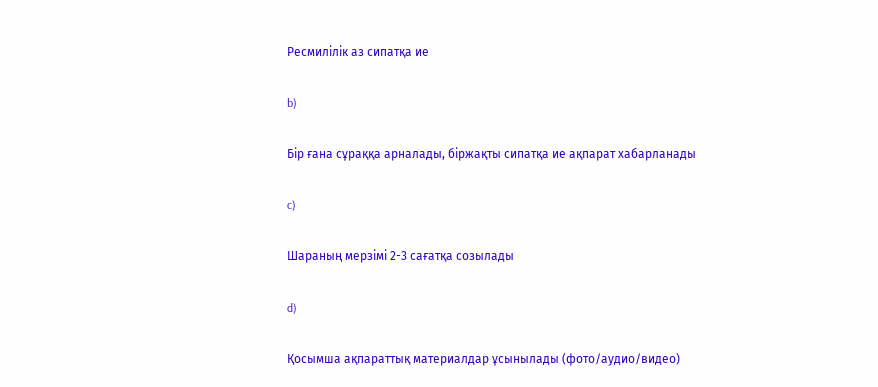Ресмилілік аз сипатқа ие

b)

Бір ғана сұраққа арналады, біржақты сипатқа ие ақпарат хабарланады

c)

Шараның мерзімі 2-3 сағатқа созылады

d)

Қосымша ақпараттық материалдар ұсынылады (фото/аудио/видео)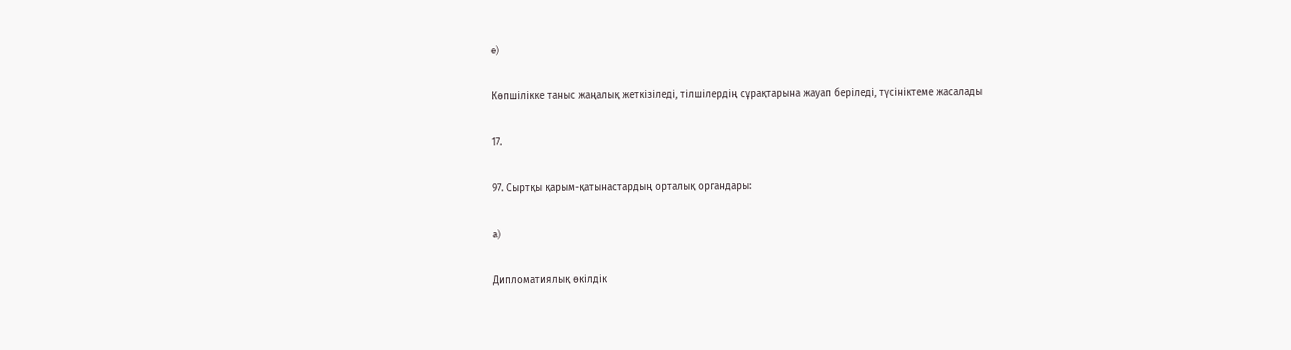e)

Көпшілікке таныс жаңалық жеткізіледі, тілшілердің сұрақтарына жауап беріледі, түсініктеме жасалады

17.

97. Сыртқы қарым-қатынастардың орталық органдары:

a)

Дипломатиялық өкілдік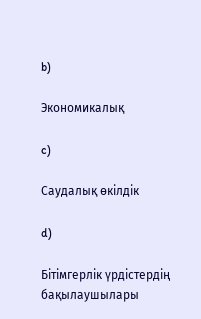b)

Экономикалық

c)

Саудалық өкілдік

d)

Бітімгерлік үрдістердің бақылаушылары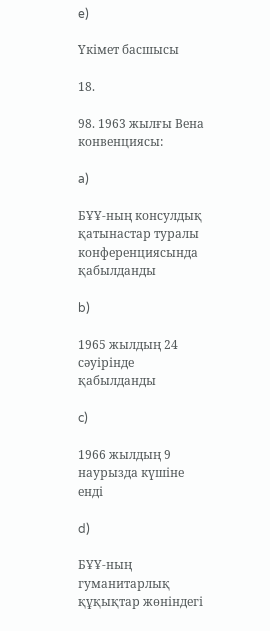e)

Үкімет басшысы

18.

98. 1963 жылғы Вена конвенциясы:

a)

БҰҰ-ның консулдық қатынастар туралы конференциясында қабылданды

b)

1965 жылдың 24 сәуірінде қабылданды

c)

1966 жылдың 9 наурызда күшіне енді

d)

БҰҰ-ның гуманитарлық құқықтар жөніндегі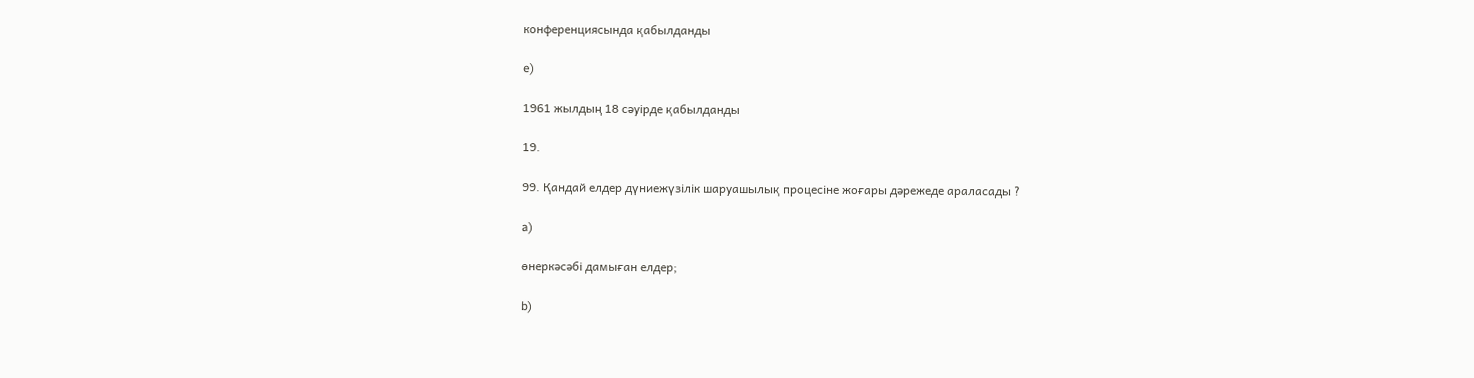конференциясында қабылданды

e)

1961 жылдың 18 сәуірде қабылданды

19.

99. Қандай елдер дүниежүзілік шаруашылық процесіне жоғары дәрежеде араласады ?

a)

өнеркәсәбі дамыған елдер;

b)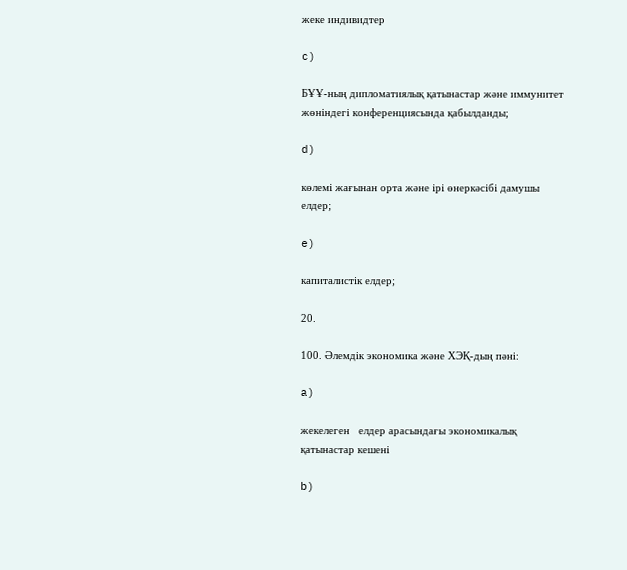жеке индивидтер

c)

БҰҰ-ның дипломатиялық қатынастар және иммунитет жөніндегі конференциясында қабылданды;

d)

көлемі жағынан орта және ірі өнеркәсібі дамушы елдер;

e)

капиталистік елдер;

20.

100. Әлемдік экономика және ХЭҚ-дың пәні:

a)

жекелеген   елдер арасындағы экономикалық қатынастар кешені

b)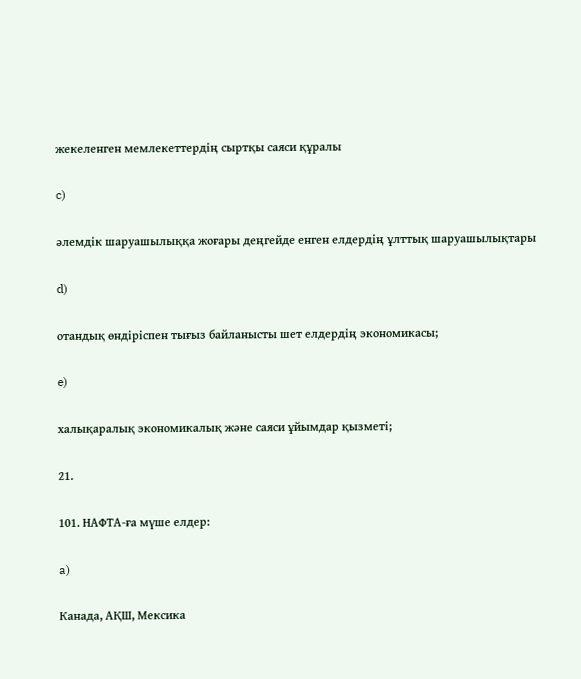жекеленген мемлекеттердің сыртқы саяси құралы

c)

әлемдік шаруашылыққа жоғары деңгейде енген елдердің ұлттық шаруашылықтары

d)

отандық өндіріспен тығыз байланысты шет елдердің экономикасы;

e)

халықаралық экономикалық және саяси ұйымдар қызметі;

21.

101. НАФТА-ға мүше елдер:

a)

Канада, АҚШ, Мексика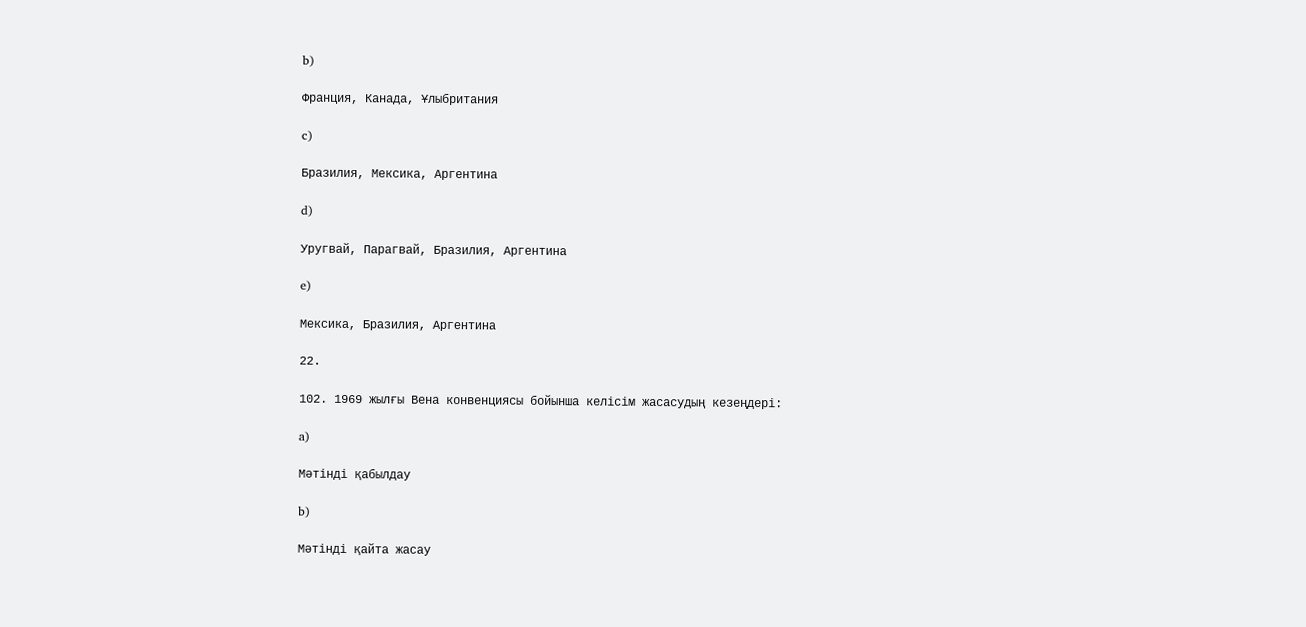b)

Франция, Канада, Ұлыбритания

c)

Бразилия, Мексика, Аргентина

d)

Уругвай, Парагвай, Бразилия, Аргентина

e)

Мексика, Бразилия, Аргентина

22.

102. 1969 жылғы Вена конвенциясы бойынша келісім жасасудың кезеңдері:

a)

Мәтінді қабылдау

b)

Мәтінді қайта жасау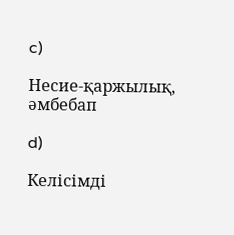c)

Несие-қаржылық, әмбебап

d)

Келісімді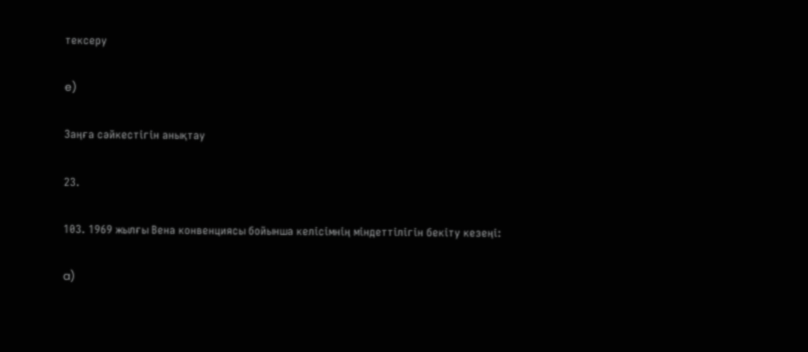тексеру

e)

Заңға сәйкестігін анықтау

23.

103. 1969 жылғы Вена конвенциясы бойынша келісімнің міндеттілігін бекіту кезеңі:

a)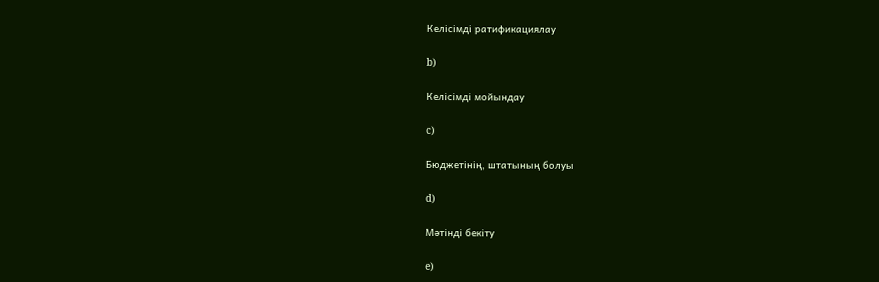Келісімді ратификациялау

b)

Келісімді мойындау

c)

Бюджетінің, штатының болуы

d)

Мәтінді бекіту

e)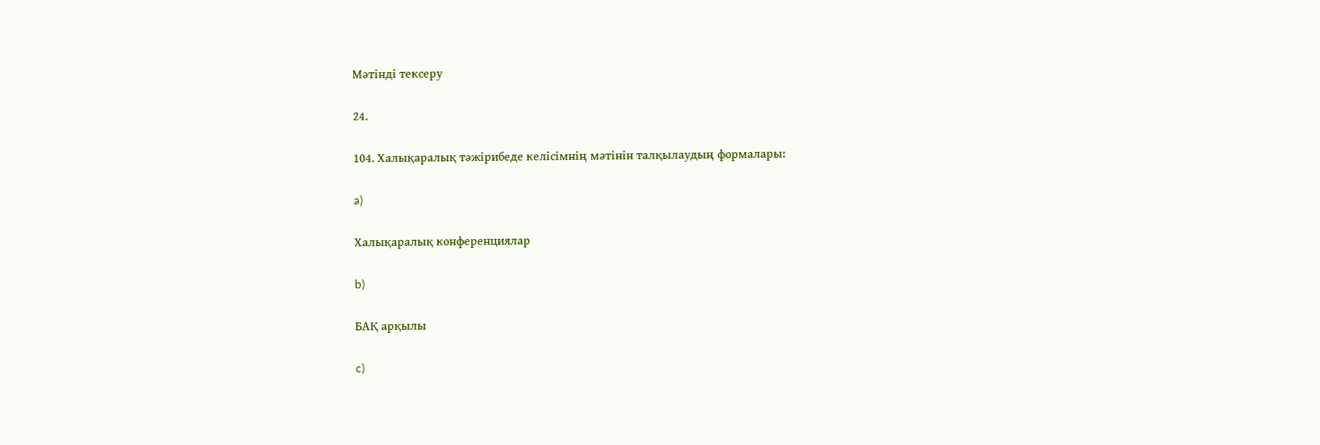Мәтінді тексеру

24.

104. Халықаралық тәжірибеде келісімнің мәтінін талқылаудың формалары:

a)

Халықаралық конференциялар

b)

БАҚ арқылы

c)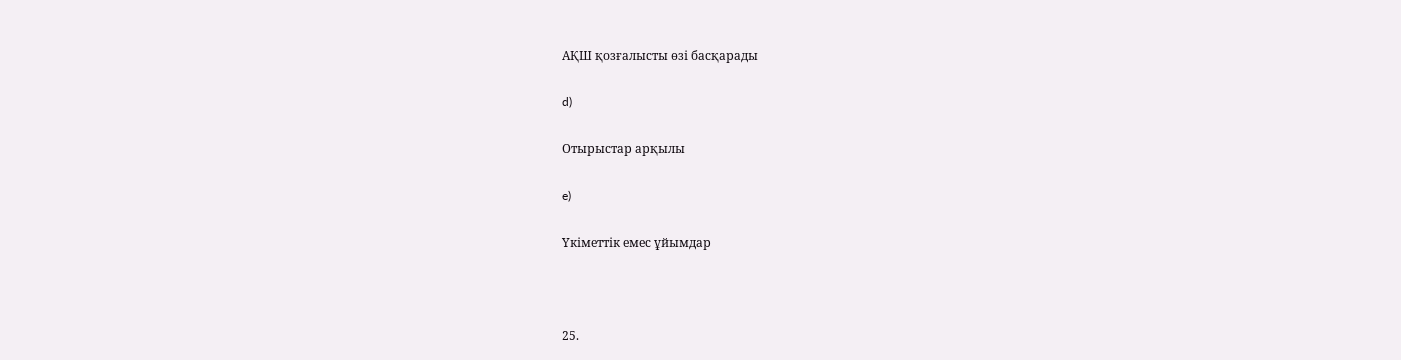АҚШ қозғалысты өзі басқарады

d)

Отырыстар арқылы

e)

Үкіметтік емес ұйымдар



25.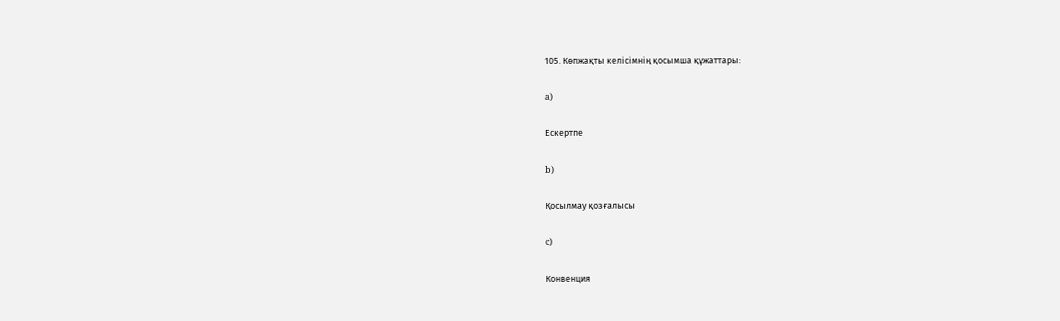105. Көпжақты келісімнің қосымша құжаттары:

a)

Ескертпе

b)

Қосылмау қозғалысы

c)

Конвенция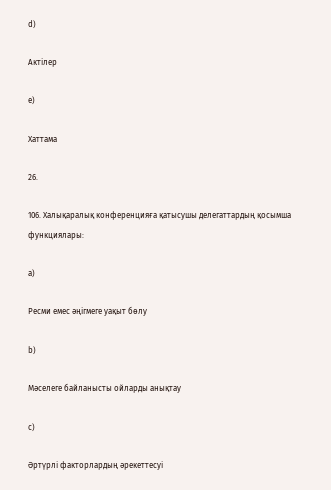d)

Актілер

e)

Хаттама

26.

106. Халықаралық конференцияға қатысушы делегаттардың қосымша функциялары:

a)

Ресми емес әңігмеге уақыт бөлу

b)

Мәселеге байланысты ойларды анықтау

c)

Әртүрлі факторлардың әрекеттесуі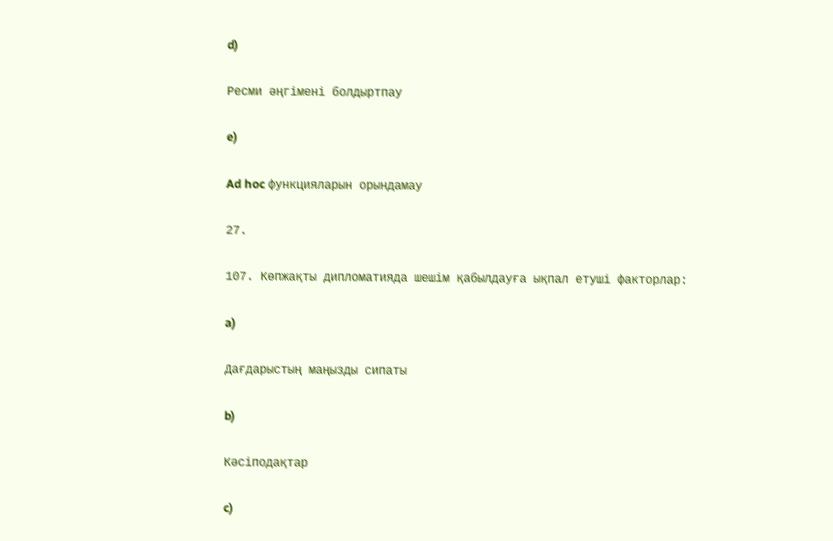d)

Ресми әңгімені болдыртпау

e)

Ad hoc функцияларын орындамау

27.

107. Көпжақты дипломатияда шешім қабылдауға ықпал етуші факторлар:

a)

Дағдарыстың маңызды сипаты

b)

Кәсіподақтар

c)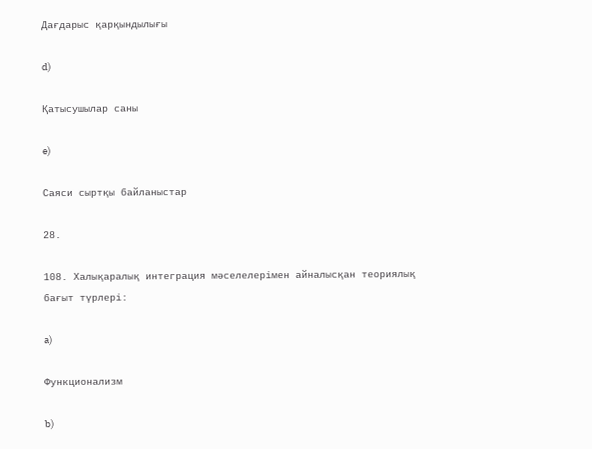Дағдарыс қарқындылығы

d)

Қатысушылар саны

e)

Саяси сыртқы байланыстар

28.

108. Халықаралық интеграция мәселелерімен айналысқан теориялық бағыт түрлері:

a)

Функционализм

b)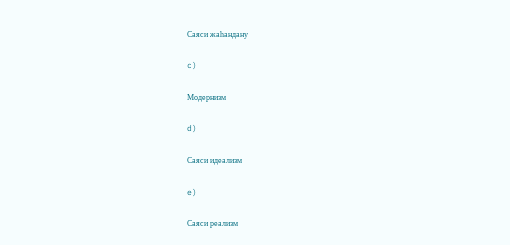Саяси жаһандану

c)

Модернизм

d)

Саяси идеализм

e)

Саяси реализм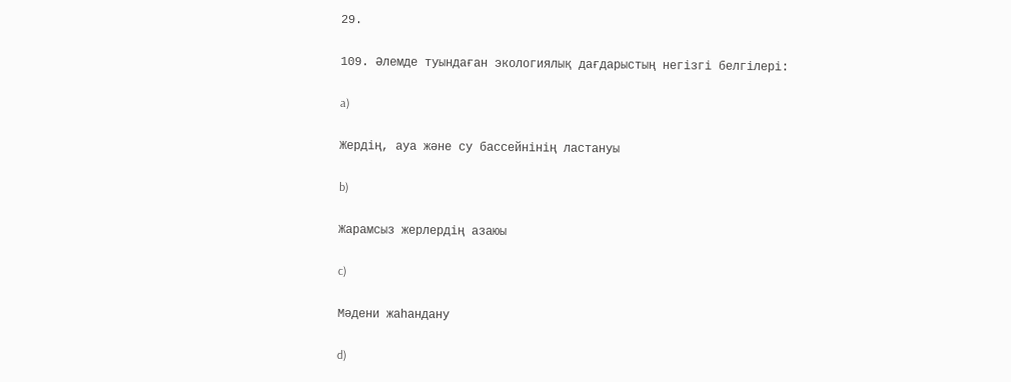29.

109. Әлемде туындаған экологиялық дағдарыстың негізгі белгілері:

a)

Жердің, ауа және су бассейнінің ластануы

b)

Жарамсыз жерлердің азаюы

c)

Мәдени жаһандану

d)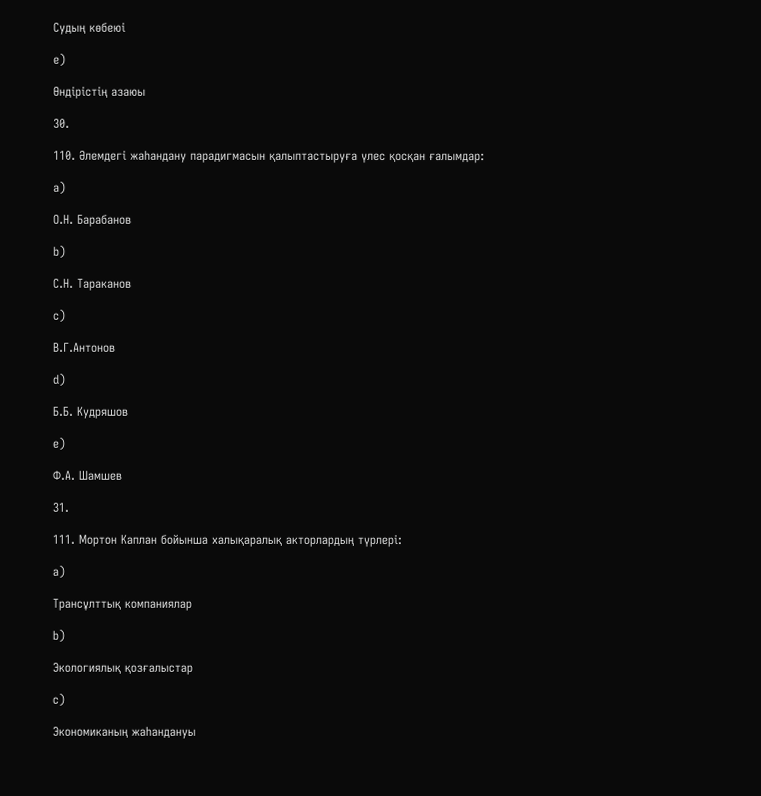Судың көбеюі

e)

Өндірістің азаюы

30.

110. Әлемдегі жаһандану парадигмасын қалыптастыруға үлес қосқан ғалымдар:

a)

О.Н. Барабанов

b)

С.Н. Тараканов

c)

В.Г.Антонов

d)

Б.Б. Кудряшов

e)

Ф.А. Шамшев

31.

111. Мортон Каплан бойынша халықаралық акторлардың түрлері:

a)

Трансұлттық компаниялар

b)

Экологиялық қозғалыстар

c)

Экономиканың жаһандануы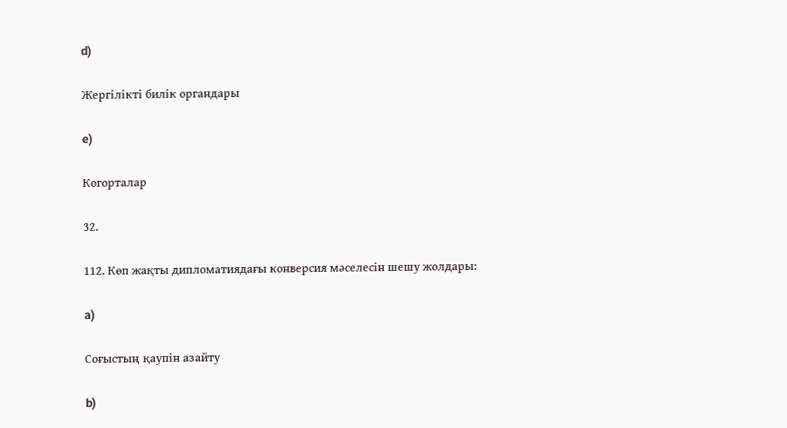d)

Жергілікті билік органдары

e)

Когорталар

32.

112. Көп жақты дипломатиядағы конверсия мәселесін шешу жолдары:

a)

Соғыстың қаупін азайту

b)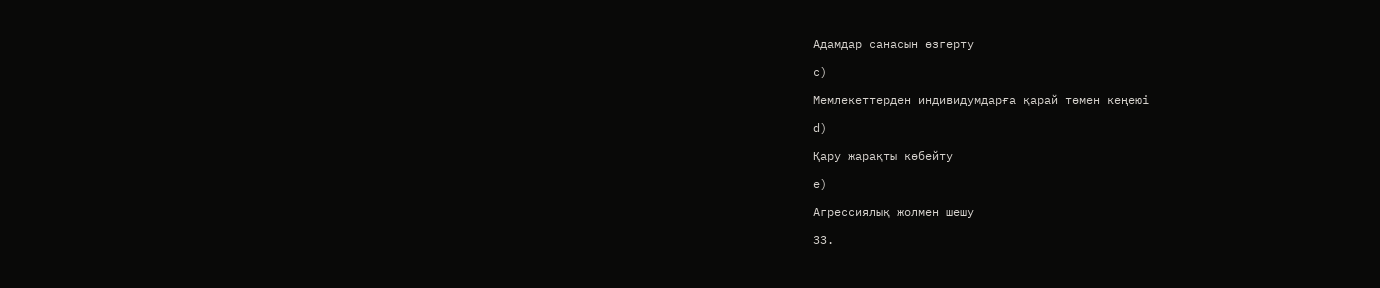Адамдар санасын өзгерту

c)

Мемлекеттерден индивидумдарға қарай төмен кеңеюі

d)

Қару жарақты көбейту

e)

Агрессиялық жолмен шешу

33.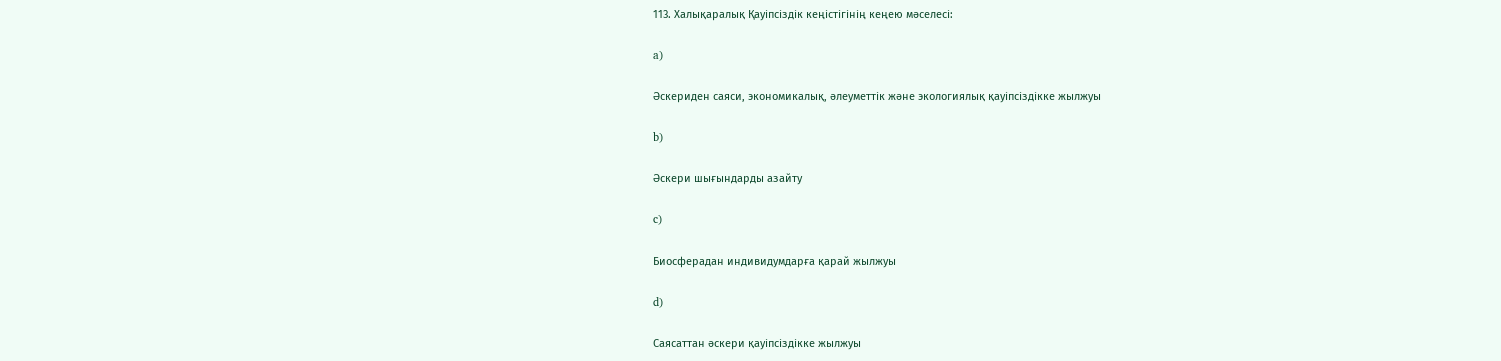113. Халықаралық Қауіпсіздік кеңістігінің кеңею мәселесі:

a)

Әскериден саяси, экономикалық, әлеуметтік және экологиялық қауіпсіздікке жылжуы

b)

Әскери шығындарды азайту

c)

Биосферадан индивидумдарға қарай жылжуы

d)

Саясаттан әскери қауіпсіздікке жылжуы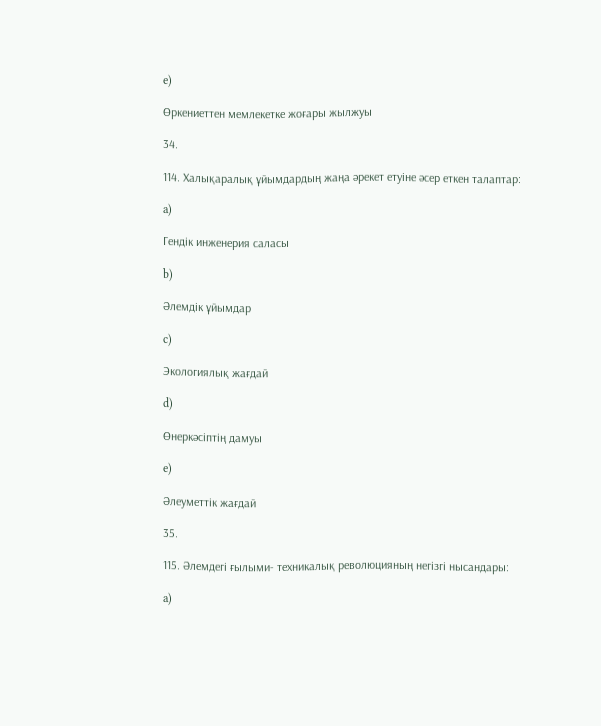e)

Өркениеттен мемлекетке жоғары жылжуы

34.

114. Халықаралық ұйымдардың жаңа әрекет етуіне әсер еткен талаптар:

a)

Гендік инженерия саласы

b)

Әлемдік ұйымдар

c)

Экологиялық жағдай

d)

Өнеркәсіптің дамуы

e)

Әлеуметтік жағдай

35.

115. Әлемдегі ғылыми- техникалық революцияның негізгі нысандары:

a)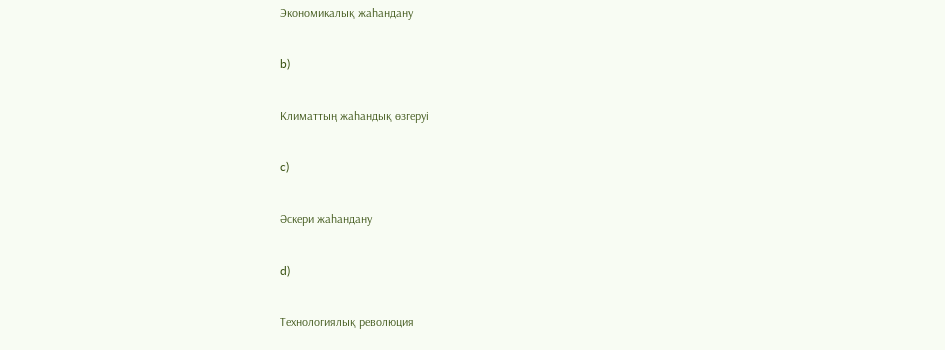Экономикалық жаһандану

b)

Климаттың жаһандық өзгеруі

c)

Әскери жаһандану

d)

Технологиялық революция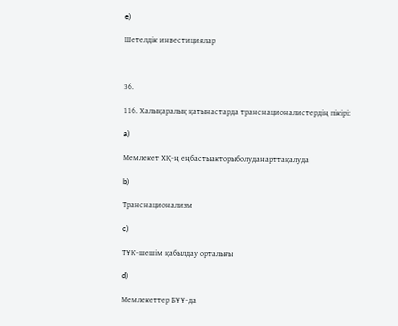e)

Шетелдік инвестициялар



36.

116. Халықаралық қатынастарда транснационалистердің пікірі:

a)

Мемлекет ХҚ-ң еңбастыакторыболуданарттақалуда

b)

Транснационализм

c)

ТҰК-шешім қабылдау орталығы

d)

Мемлекеттер БҰҰ-да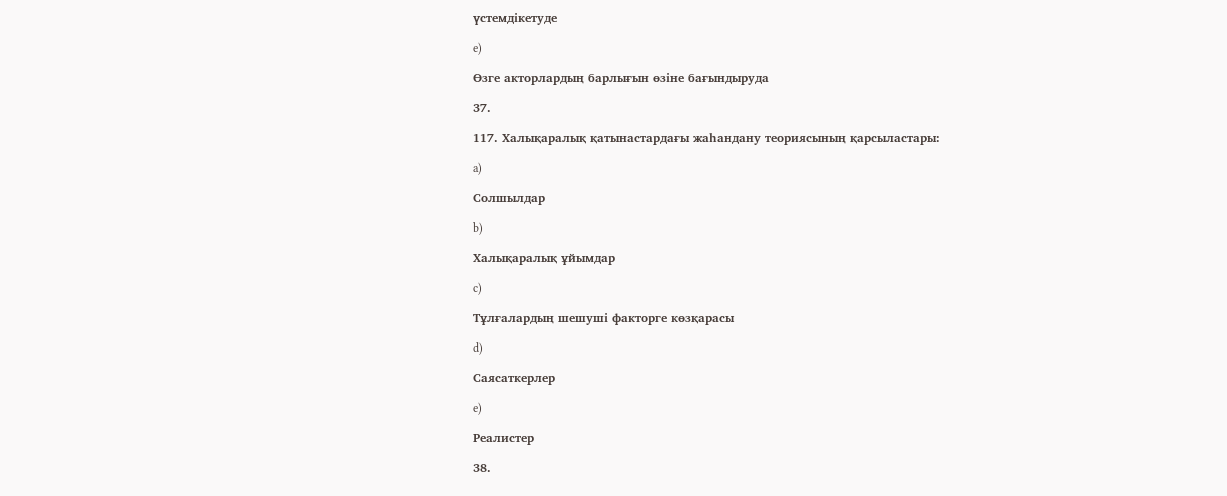үстемдікетуде

e)

Өзге акторлардың барлығын өзіне бағындыруда

37.

117. Халықаралық қатынастардағы жаһандану теориясының қарсыластары:

a)

Солшылдар

b)

Халықаралық ұйымдар

c)

Тұлғалардың шешуші факторге көзқарасы

d)

Саясаткерлер

e)

Реалистер

38.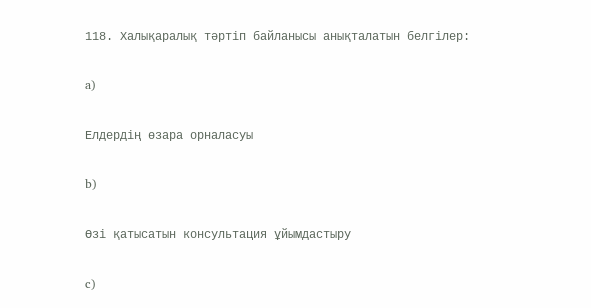118. Халықаралық тәртіп байланысы анықталатын белгілер:

a)

Елдердің өзара орналасуы

b)

Өзі қатысатын консультация ұйымдастыру

c)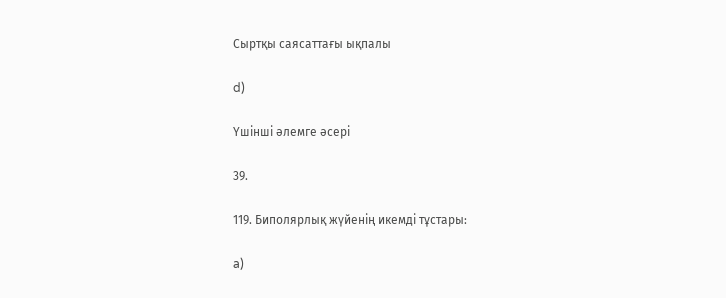Сыртқы саясаттағы ықпалы

d)

Үшінші әлемге әсері

39.

119. Биполярлық жүйенің икемді тұстары:

a)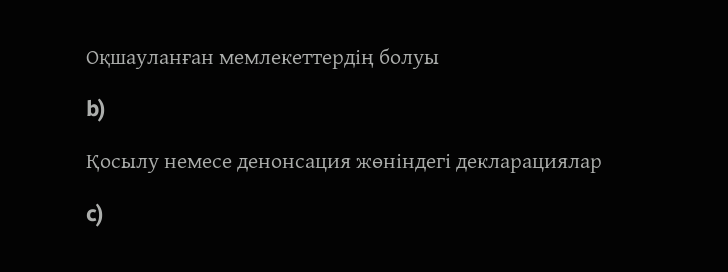Оқшауланған мемлекеттердің болуы

b)

Қосылу немесе денонсация жөніндегі декларациялар

c)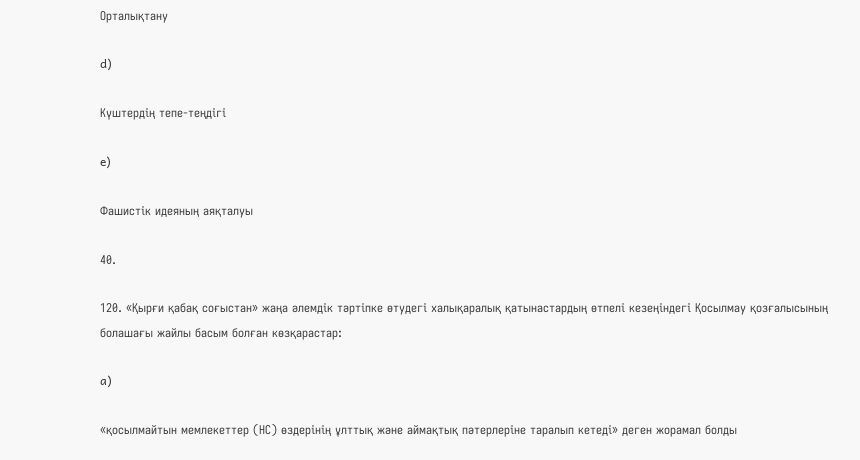Орталықтану

d)

Күштердің тепе-теңдігі

e)

Фашистік идеяның аяқталуы

40.

120. «Қырғи қабақ соғыстан» жаңа әлемдік тәртіпке өтудегі халықаралық қатынастардың өтпелі кезеңіндегі Қосылмау қозғалысының болашағы жайлы басым болған көзқарастар:

a)

«қосылмайтын мемлекеттер (НС) өздерінің ұлттық және аймақтық пәтерлеріне таралып кетеді» деген жорамал болды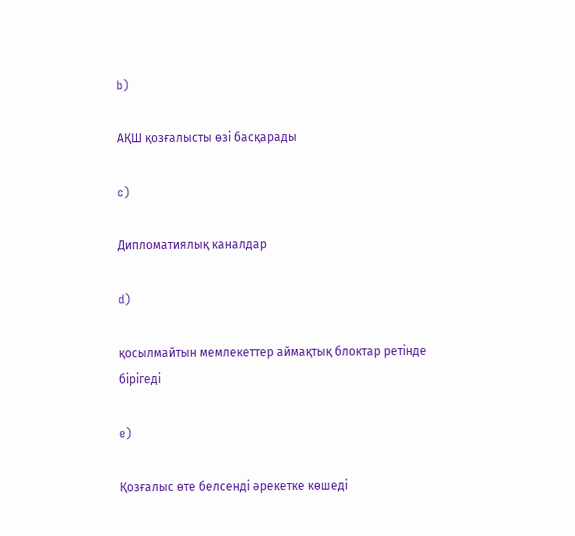b)

АҚШ қозғалысты өзі басқарады

c)

Дипломатиялық каналдар

d)

қосылмайтын мемлекеттер аймақтық блоктар ретінде бірігеді

e)

Қозғалыс өте белсенді әрекетке көшеді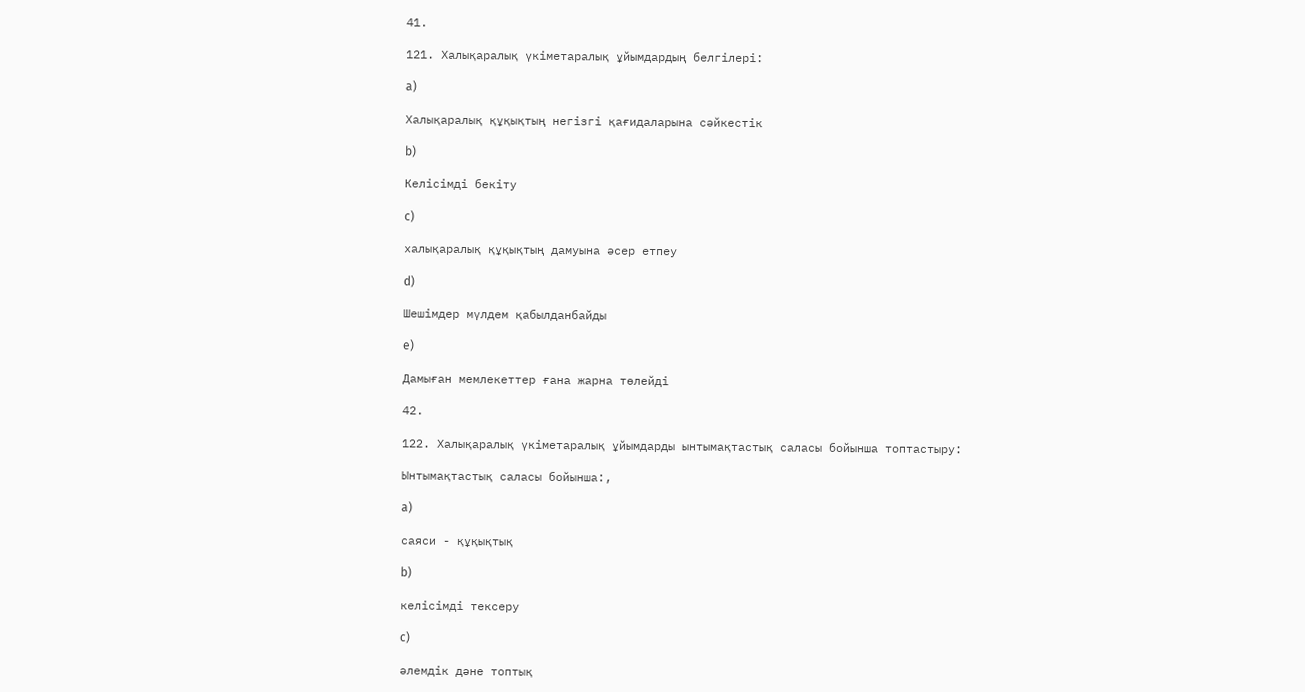41.

121. Халықаралық үкіметаралық ұйымдардың белгілері:

a)

Халықаралық құқықтың негізгі қағидаларына сәйкестік

b)

Келісімді бекіту

c)

халықаралық құқықтың дамуына әсер етпеу

d)

Шешімдер мүлдем қабылданбайды

e)

Дамыған мемлекеттер ғана жарна төлейді

42.

122. Халықаралық үкіметаралық ұйымдарды ынтымақтастық саласы бойынша топтастыру:

Ынтымақтастық саласы бойынша:,

a)

саяси - құқықтық

b)

келісімді тексеру

c)

әлемдік дәне топтық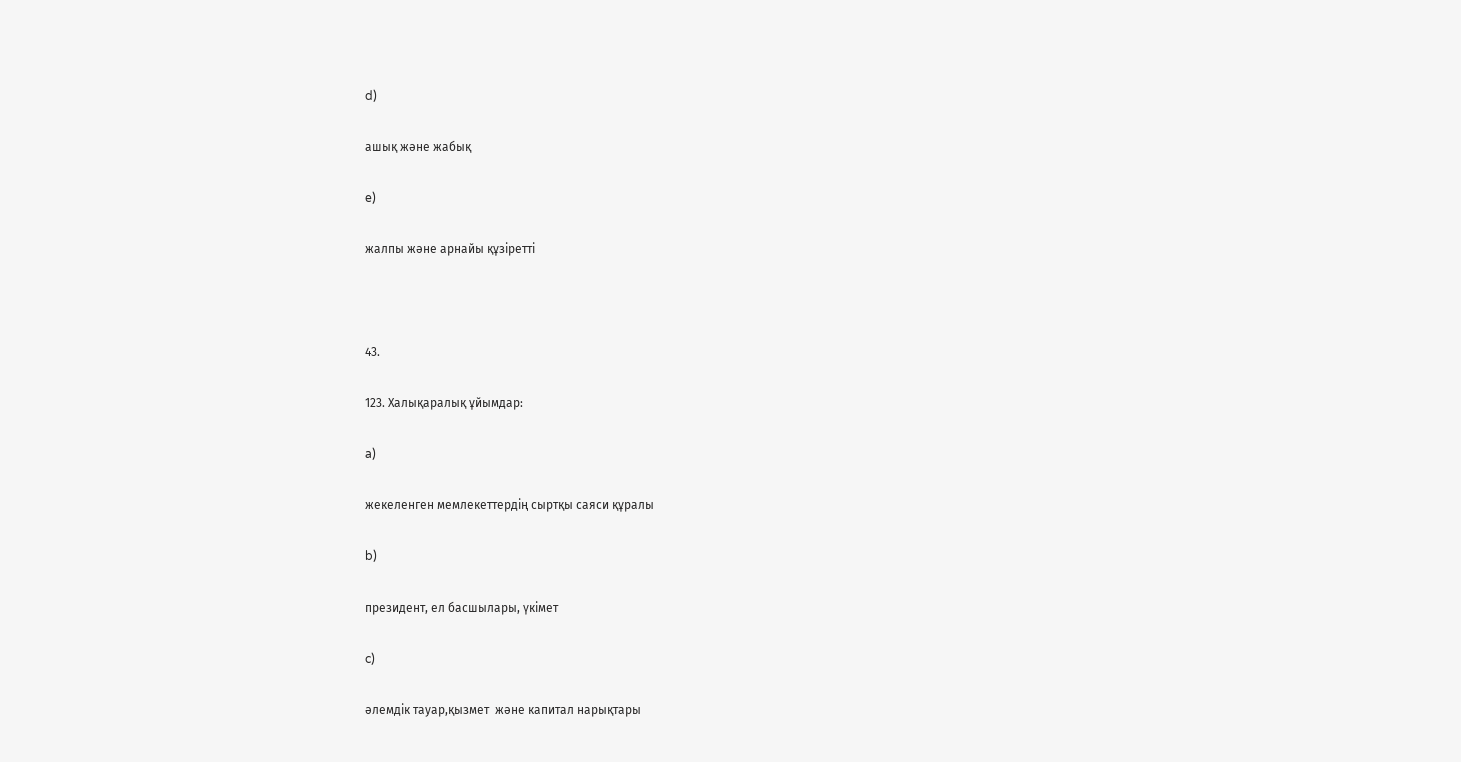d)

ашық және жабық

e)

жалпы және арнайы құзіретті



43.

123. Халықаралық ұйымдар:

a)

жекеленген мемлекеттердің сыртқы саяси құралы

b)

президент, ел басшылары, үкімет

c)

әлемдік тауар,қызмет  және капитал нарықтары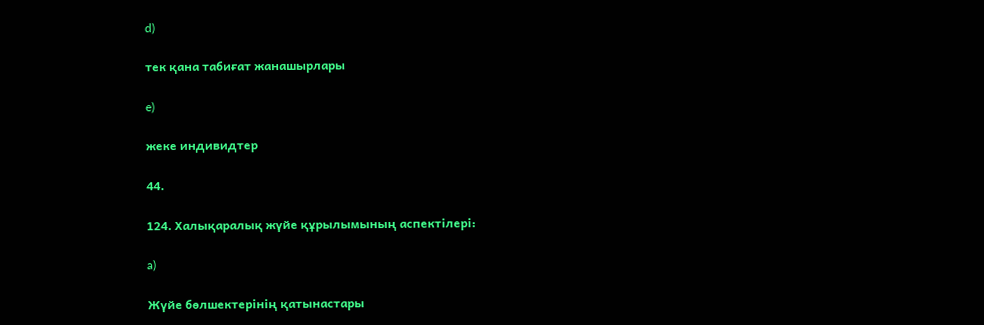d)

тек қана табиғат жанашырлары

e)

жеке индивидтер

44.

124. Халықаралық жүйе құрылымының аспектілері:

a)

Жүйе бөлшектерінің қатынастары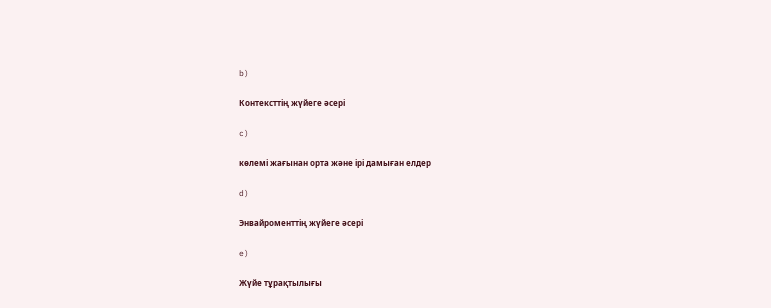b)

Контексттің жүйеге әсері

c)

көлемі жағынан орта және ірі дамыған елдер

d)

Энвайроменттің жүйеге әсері

e)

Жүйе тұрақтылығы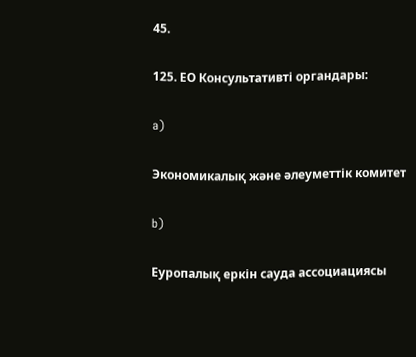45.

125. ЕО Консультативті органдары:

a)

Экономикалық және әлеуметтік комитет

b)

Еуропалық еркін сауда ассоциациясы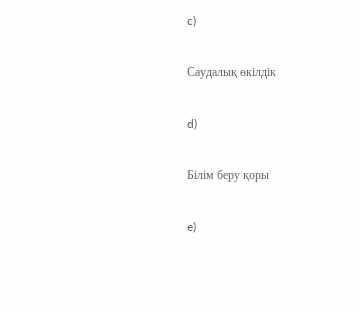c)

Саудалық өкілдік

d)

Білім беру қоры

e)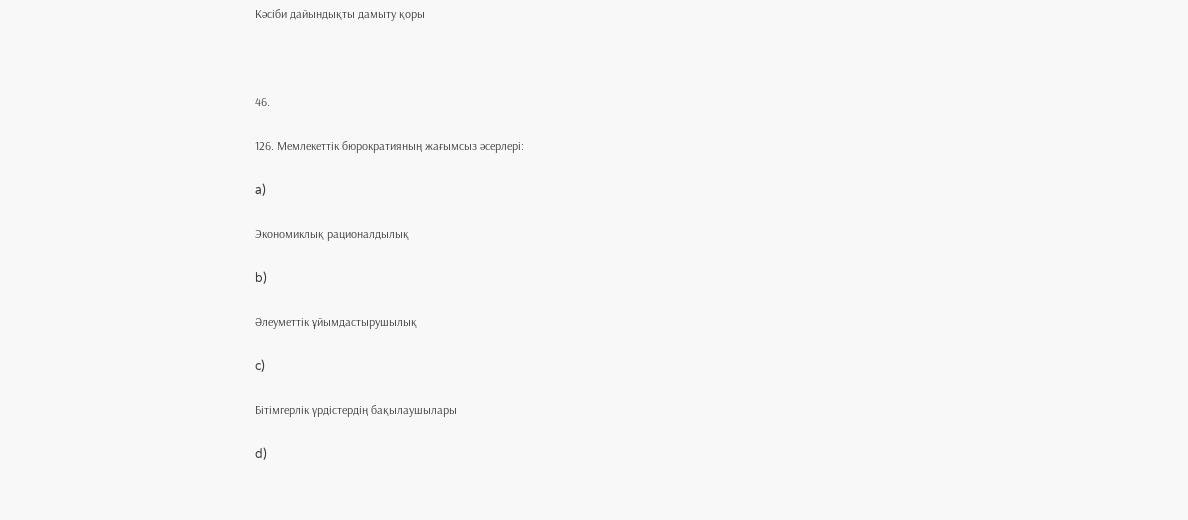Кәсіби дайындықты дамыту қоры



46.

126. Мемлекеттік бюрократияның жағымсыз әсерлері:

a)

Экономиклық рационалдылық

b)

Әлеуметтік ұйымдастырушылық

c)

Бітімгерлік үрдістердің бақылаушылары

d)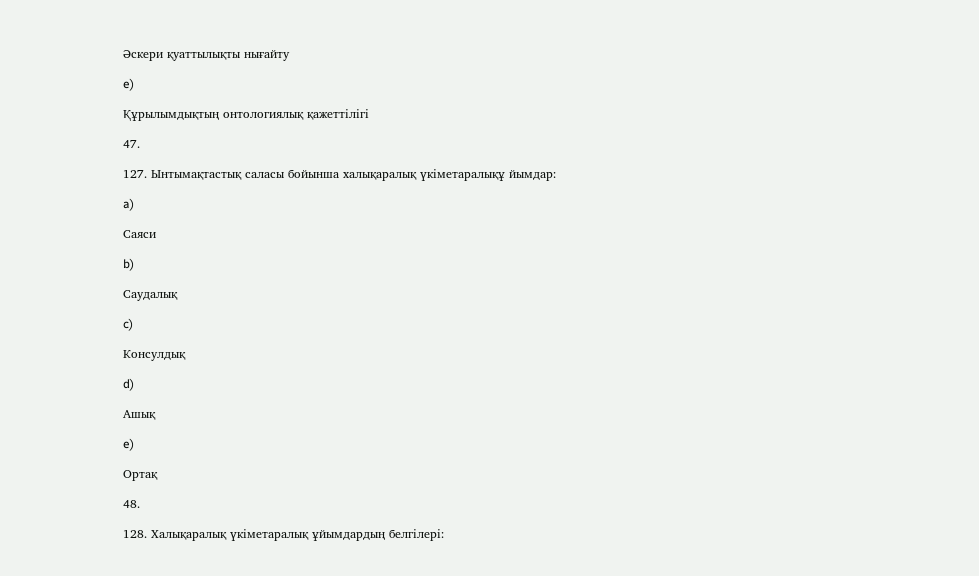Әскери қуаттылықты нығайту

e)

Құрылымдықтың онтологиялық қажеттілігі

47.

127. Ынтымақтастық саласы бойынша халықаралық үкіметаралықұ йымдар:

a)

Саяси

b)

Саудалық

c)

Консулдық

d)

Ашық

e)

Ортақ

48.

128. Халықаралық үкіметаралық ұйымдардың белгілері: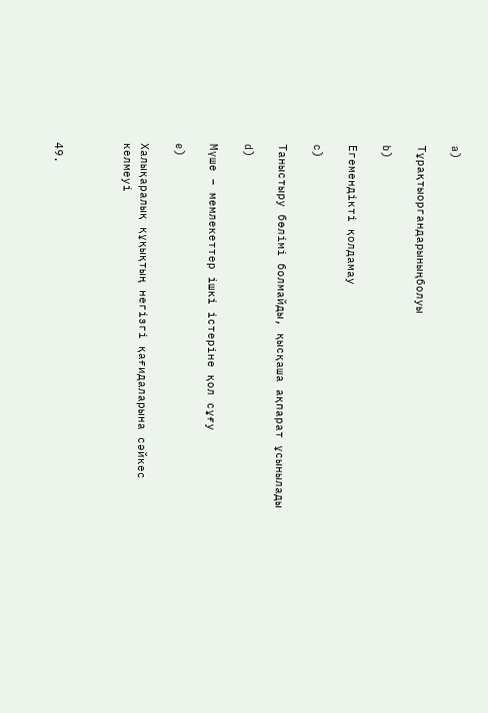a)

Тұрақтыоргандарыныңболуы

b)

Егемендікті қолдамау

c)

Таныстыру бөлімі болмайды, қысқаша ақпарат ұсынылады

d)

Мүше – мемлекеттер ішкі істеріне қол сұғу

e)

Халықаралық құқықтың негізгі қағидаларына сәйкес келмеуі



49.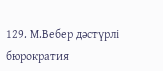129. М.Вебер дәстүрлі бюрократия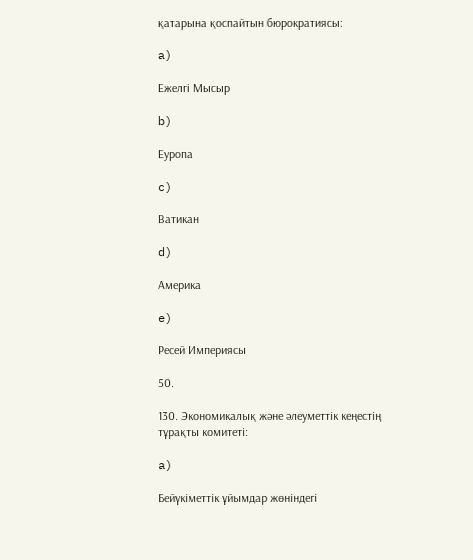қатарына қоспайтын бюрократиясы:

a)

Ежелгі Mысыр

b)

Еуропа

c)

Ватикан

d)

Америка

e)

Ресей Империясы

50.

130. Экономикалық және әлеуметтік кеңестің тұрақты комитеті:

a)

Бейүкіметтік ұйымдар жөніндегі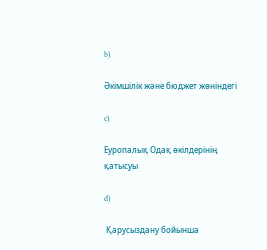b)

Әкімшілік және бюджет жөніндегі

c)

Еуропалық Одақ өкілдерінің қатысуы

d)

 Қарусыздану бойынша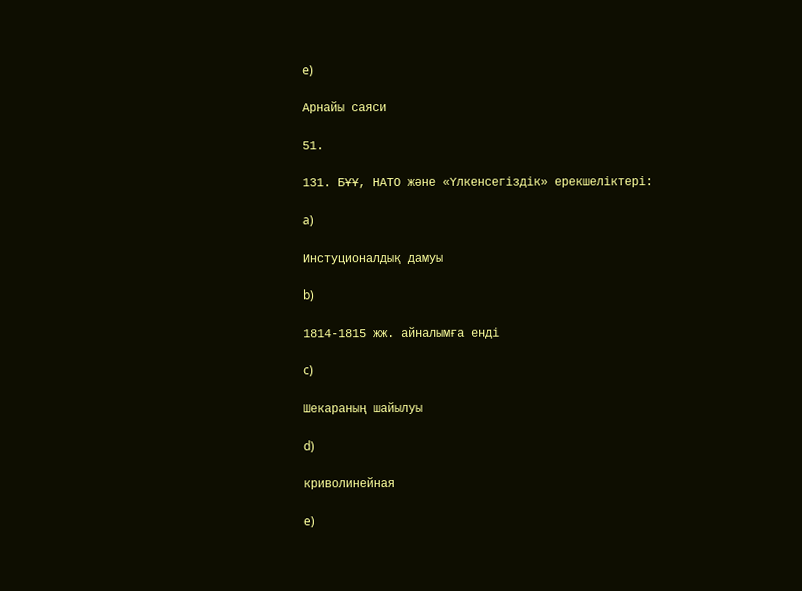e)

Арнайы саяси

51.

131. БҰҰ, НАТО және «Үлкенсегіздік» ерекшеліктері:

a)

Инстуционалдық дамуы

b)

1814-1815 жж. айналымға енді

c)

Шекараның шайылуы

d)

криволинейная

e)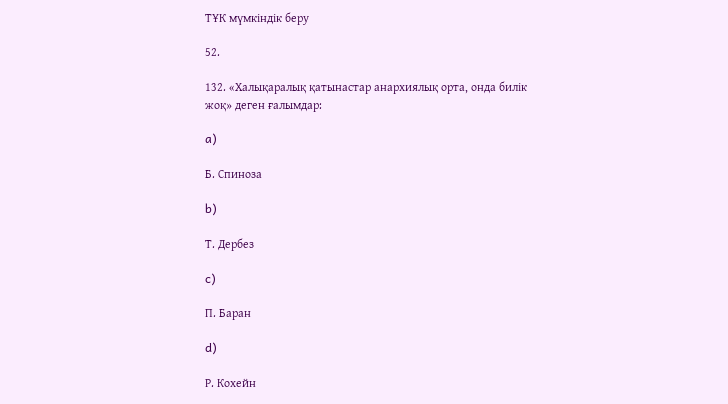ТҰК мүмкіндік беру

52.

132. «Халықаралық қатынастар анархиялық орта, онда билік жоқ» деген ғалымдар:

a)

Б. Спиноза

b)

Т. Дербез

c)

П. Баран

d)

Р. Кохейн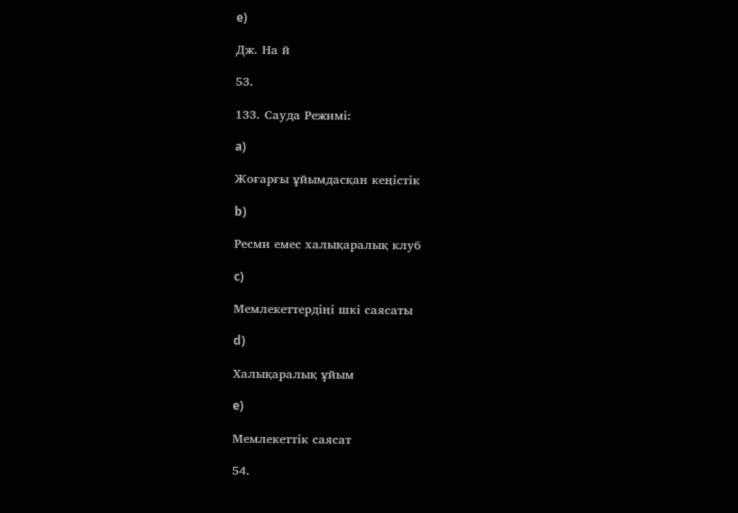e)

Дж. На й

53.

133. Сауда Режимі:

a)

Жоғарғы ұйымдасқан кеңістік

b)

Ресми емес халықаралық клуб

c)

Мемлекеттердіңі шкі саясаты

d)

Халықаралық ұйым

e)

Мемлекеттік саясат

54.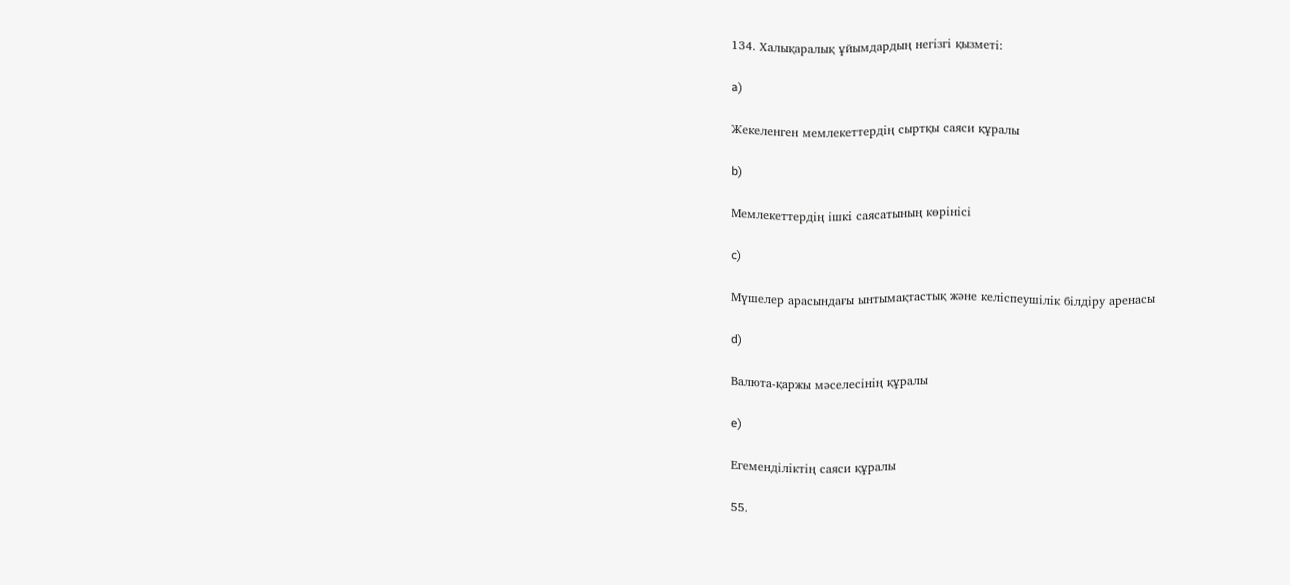134. Халықаралық ұйымдардың негізгі қызметі:

a)

Жекеленген мемлекеттердің сыртқы саяси құралы

b)

Мемлекеттердің ішкі саясатының көрінісі

c)

Мүшелер арасындағы ынтымақтастық және келіспеушілік білдіру аренасы

d)

Валюта-қаржы мәселесінің құралы

e)

Егеменділіктің саяси құралы

55.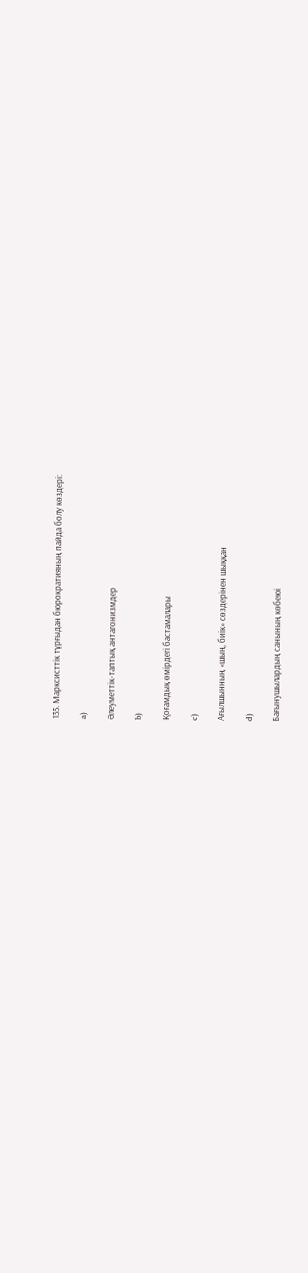135. Марксисттік тұрғыдан бюрократияның пайда болу көздері:

a)

Әлеуметтік-таптық антагонизмдер

b)

Қоғамдық өмірдегі бастамалары

c)

Ағылшынның «шың, биік» сөздерінен шыққан

d)

Бағынушылардың санының көбеюі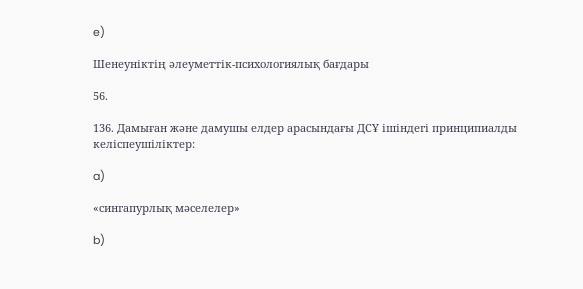e)

Шенеуніктің әлеуметтік-психологиялық бағдары

56.

136. Дамыған және дамушы елдер арасындағы ДСҰ ішіндегі принципиалды келіспеушіліктер:

a)

«сингапурлық мәселелер»

b)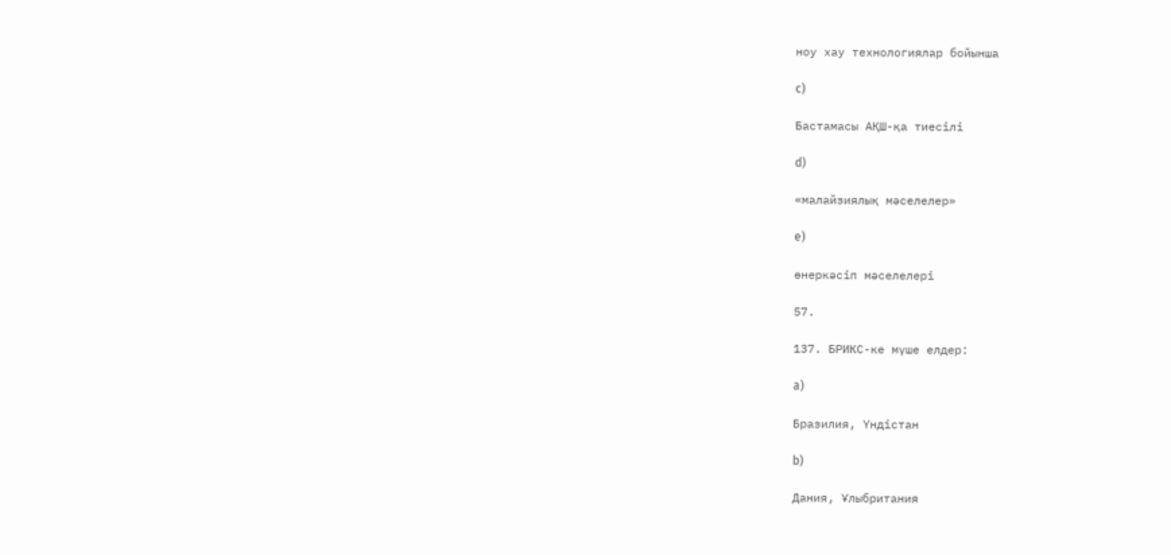ноу хау технологиялар бойынша

c)

Бастамасы АҚШ-қа тиесілі

d)

«малайзиялық мәселелер»

e)

өнеркәсіп мәселелері

57.

137. БРИКС-ке мүше елдер:

a)

Бразилия, Үндістан

b)

Дания, Ұлыбритания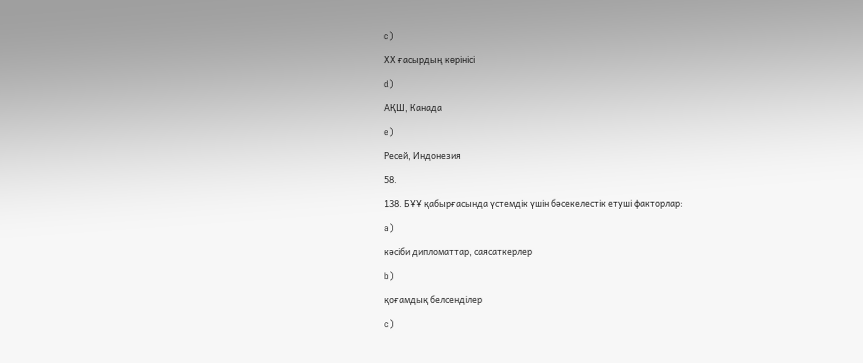c)

ХХ ғасырдың көрінісі

d)

АҚШ, Канада

e)

Ресей, Индонезия

58.

138. БҰҰ қабырғасында үстемдік үшін бәсекелестік етуші факторлар:

a)

кәсіби дипломаттар, саясаткерлер

b)

қоғамдық белсенділер

c)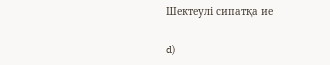Шектеулі сипатқа ие

d)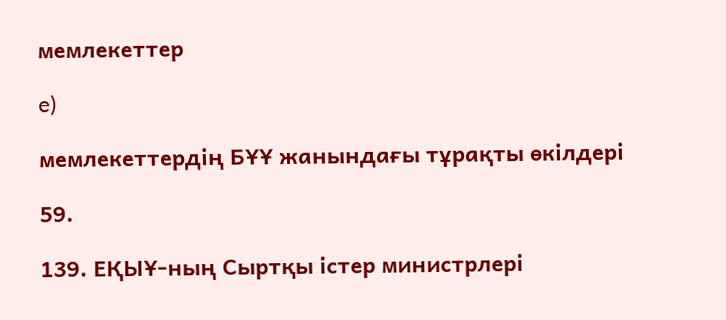мемлекеттер

e)

мемлекеттердің БҰҰ жанындағы тұрақты өкілдері

59.

139. ЕҚЫҰ-ның Сыртқы істер министрлері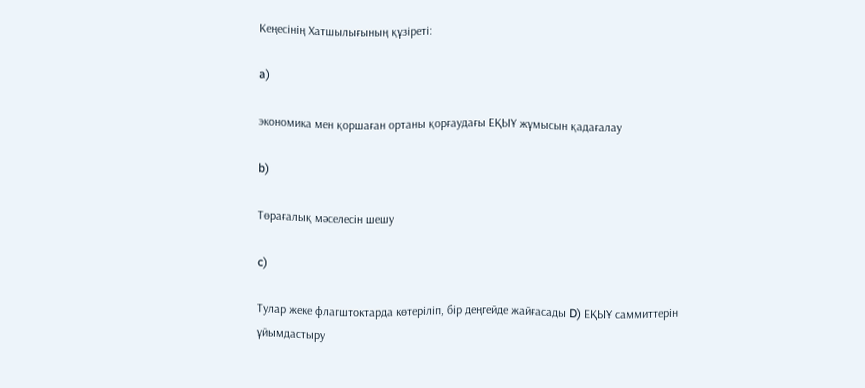Кеңесінің Хатшылығының құзіреті:

a)

экономика мен қоршаған ортаны қорғаудағы ЕҚЫҰ жұмысын қадағалау

b)

Төрағалық мәселесін шешу

c)

Тулар жеке флагштоктарда көтеріліп, бір деңгейде жайғасады D) ЕҚЫҰ саммиттерін ұйымдастыру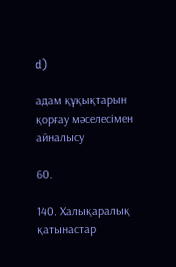d)

адам құқықтарын қорғау мәселесімен айналысу

60.

140. Халықаралық қатынастар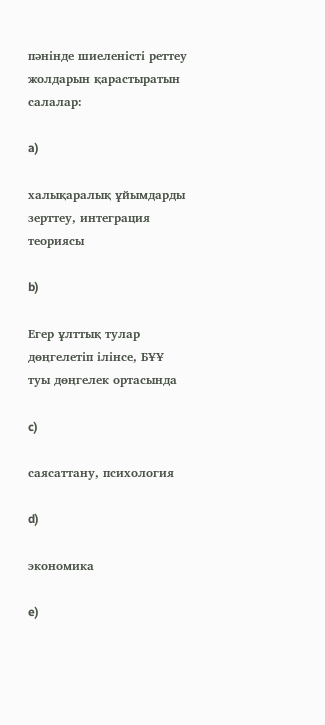пәнінде шиеленісті реттеу жолдарын қарастыратын салалар:

a)

халықаралық ұйымдарды зерттеу, интеграция теориясы

b)

Егер ұлттық тулар дөңгелетіп ілінсе, БҰҰ туы дөңгелек ортасында

c)

саясаттану, психология

d)

экономика

e)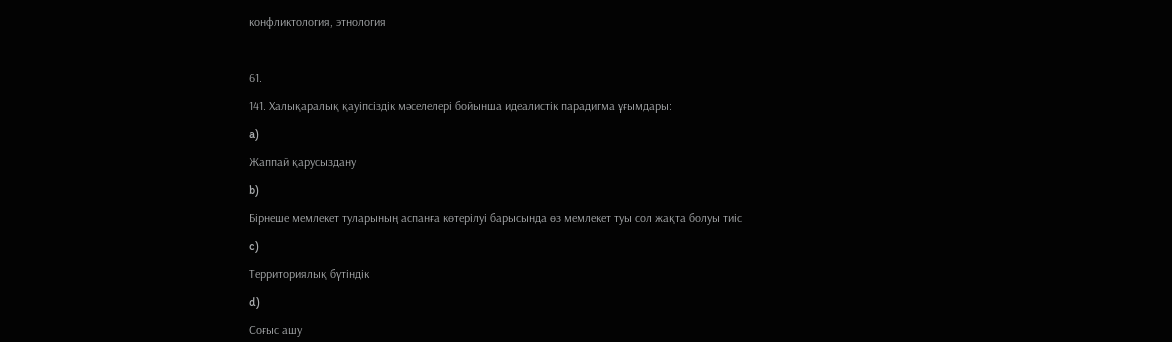конфликтология, этнология



61.

141. Халықаралық қауіпсіздік мәселелері бойынша идеалистік парадигма ұғымдары:

a)

Жаппай қарусыздану

b)

Бірнеше мемлекет туларының аспанға көтерілуі барысында өз мемлекет туы сол жақта болуы тиіс

c)

Территориялық бүтіндік

d)

Соғыс ашу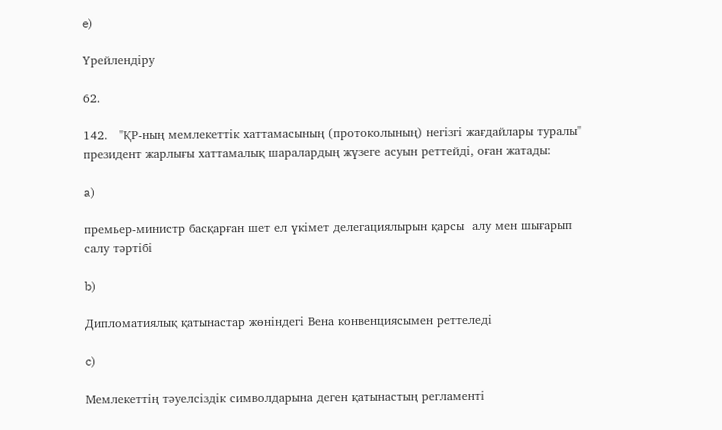e)

Үрейлендіру

62.

142.   "ҚР-ның мемлекеттік хаттамасының (протоколының) негізгі жағдайлары туралы" президент жарлығы хаттамалық шаралардың жүзеге асуын реттейді, оған жатады:

a)

премьер-министр басқарған шет ел үкімет делегациялырын қарсы  алу мен шығарып салу тәртібі

b)

Дипломатиялық қатынастар жөніндегі Вена конвенциясымен реттеледі

c)

Мемлекеттің тәуелсіздік символдарына деген қатынастың регламенті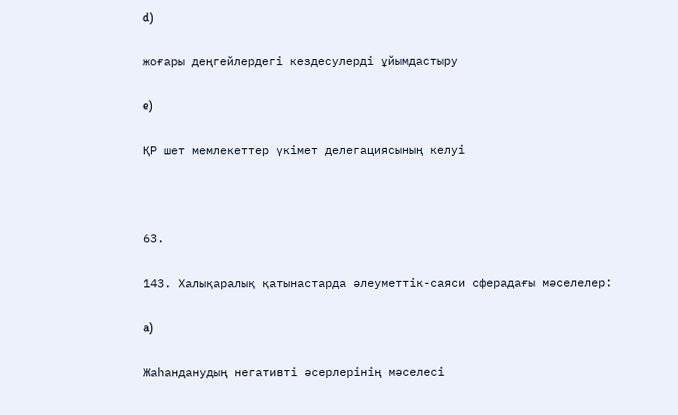d)

жоғары деңгейлердегі кездесулерді ұйымдастыру

e)

ҚР шет мемлекеттер үкiмет делегациясының келуi



63.

143. Халықаралық қатынастарда әлеуметтік-саяси сферадағы мәселелер:

a)

Жаһанданудың негативтi әсерлерінiң мәселесi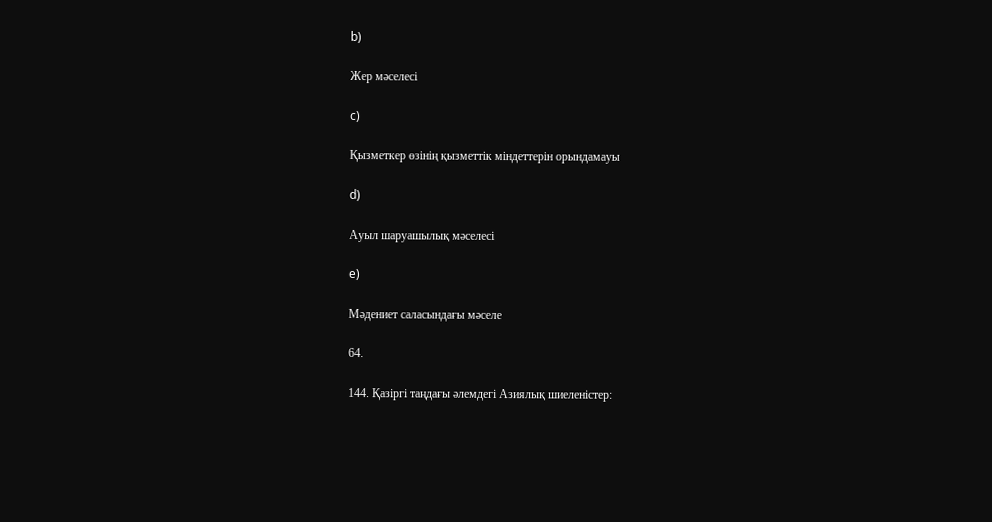b)

Жер мәселесі

c)

Қызметкер өзінің қызметтік міндеттерін орындамауы

d)

Ауыл шаруашылық мәселесі

e)

Мәдениет саласындағы мәселе

64.

144. Қазіргі таңдағы әлемдегі Азиялық шиеленістер: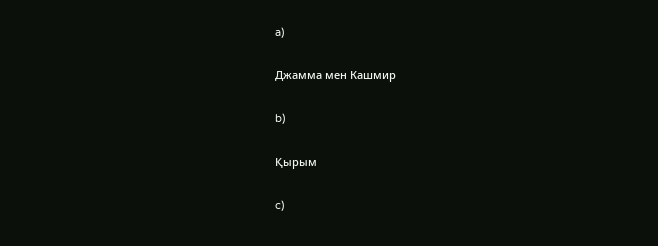a)

Джамма мен Кашмир

b)

Қырым

c)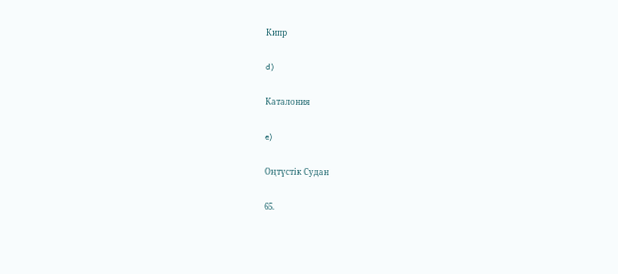Кипр

d)

Каталония

e)

Оңтүстік Судан

65.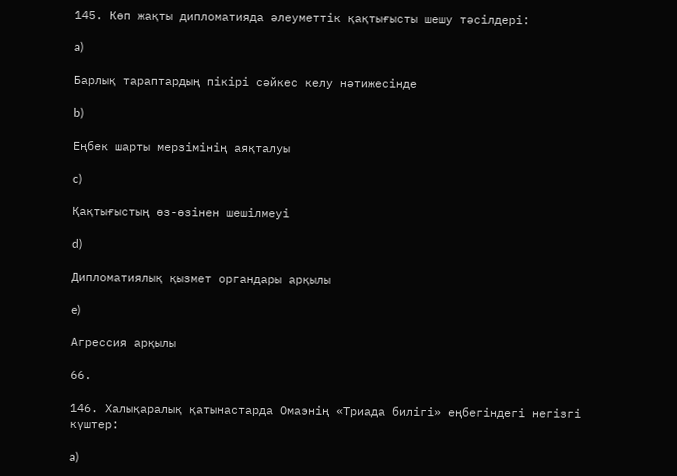145. Көп жақты дипломатияда әлеуметтік қақтығысты шешу тәсілдері:

a)

Барлық тараптардың пікірі сәйкес келу нәтижесінде

b)

Еңбек шарты мерзімінің аяқталуы

c)

Қақтығыстың өз-өзінен шешілмеуі

d)

Дипломатиялық қызмет органдары арқылы

e)

Агрессия арқылы

66.

146. Халықаралық қатынастарда Омаэнің «Триада билігі» еңбегіндегі негізгі күштер:

a)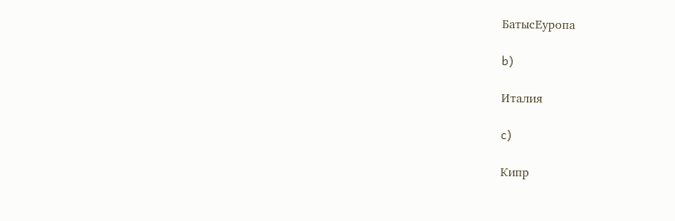БатысЕуропа

b)

Италия

c)

Кипр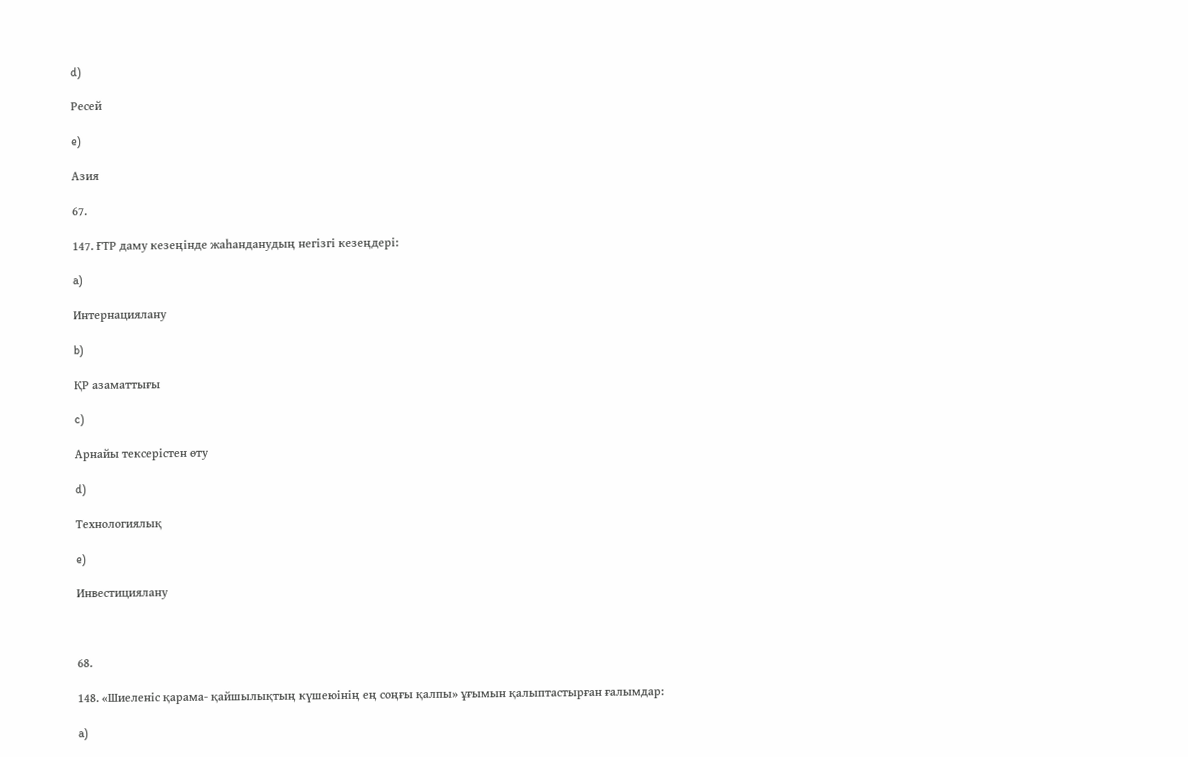d)

Ресей

e)

Азия

67.

147. ҒТР даму кезеңінде жаһанданудың негізгі кезеңдері:

a)

Интернациялану

b)

ҚР азаматтығы

c)

Арнайы тексерістен өту

d)

Технологиялық

e)

Инвестициялану



68.

148. «Шиеленіс қарама- қайшылықтың күшеюінің ең соңғы қалпы» ұғымын қалыптастырған ғалымдар:

a)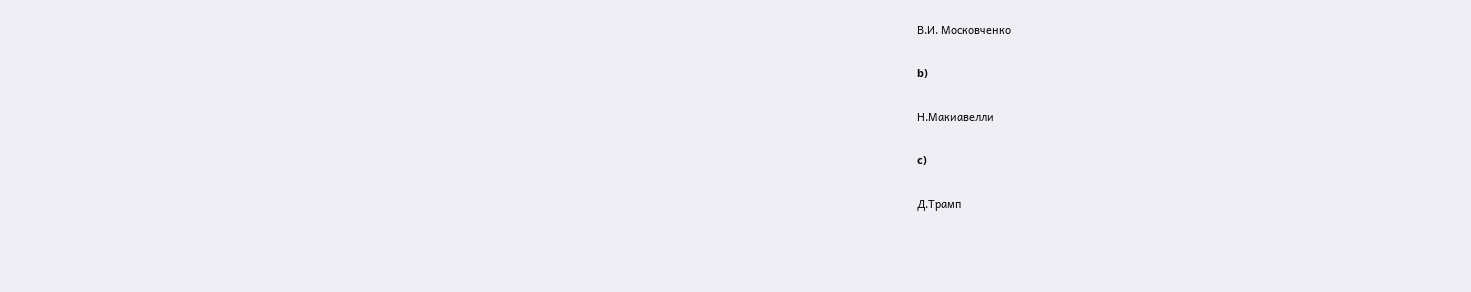В.И. Московченко

b)

Н.Макиавелли

c)

Д.Трамп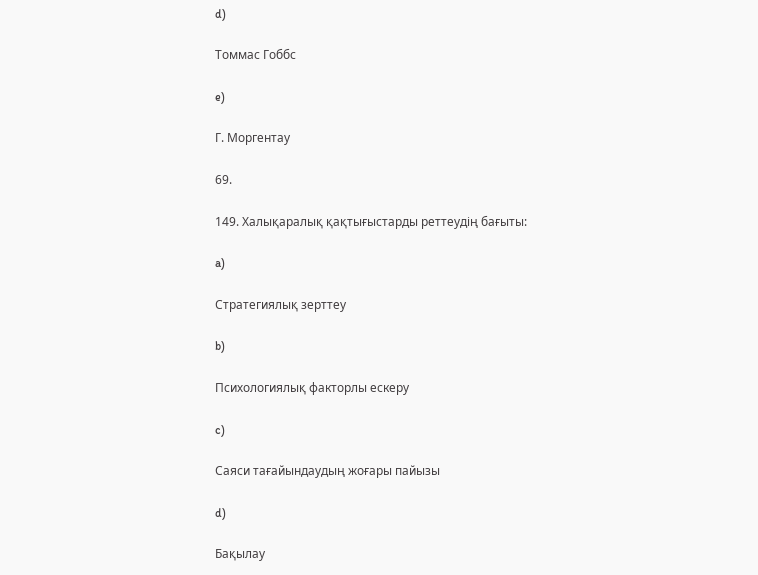d)

Томмас Гоббс

e)

Г. Моргентау

69.

149. Халықаралық қақтығыстарды реттеудің бағыты:

a)

Стратегиялық зерттеу

b)

Психологиялық факторлы ескеру

c)

Саяси тағайындаудың жоғары пайызы

d)

Бақылау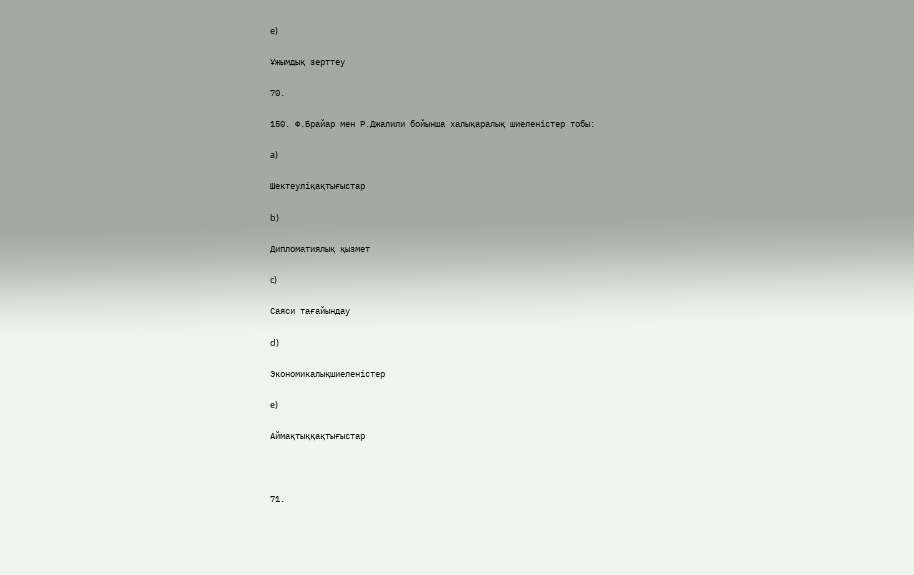e)

Ұжымдық зерттеу

70.

150. Ф.Брайар мен Р.Джалили бойынша халықаралық шиеленістер тобы:

a)

Шектеуліқақтығыстар

b)

Дипломатиялық қызмет

c)

Саяси тағайындау

d)

Экономикалықшиеленістер

e)

Аймақтыққақтығыстар



71.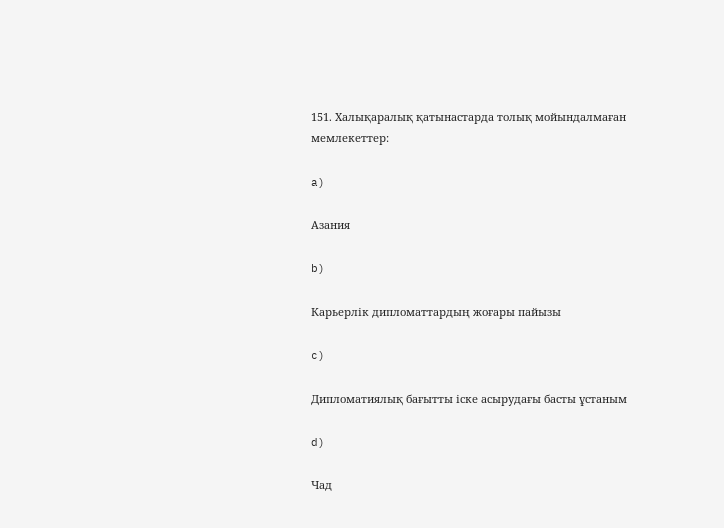151. Халықаралық қатынастарда толық мойындалмаған мемлекеттер:

a)

Азания

b)

Карьерлік дипломаттардың жоғары пайызы

c)

Дипломатиялық бағытты іске асырудағы басты ұстаным

d)

Чад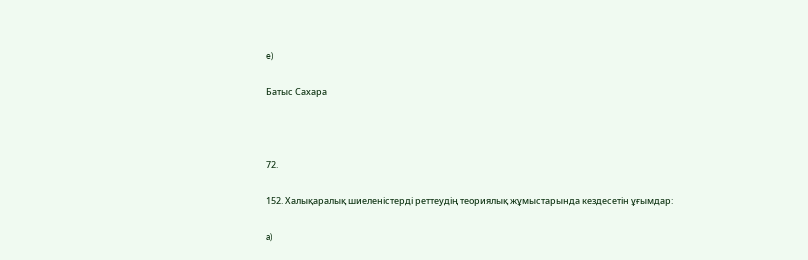e)

Батыс Сахара



72.

152. Халықаралық шиеленістерді реттеудің теориялық жұмыстарында кездесетін ұғымдар:

a)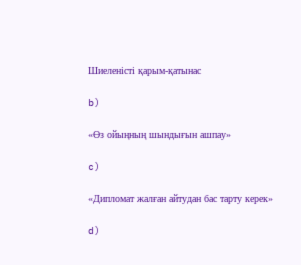Шиеленісті қарым-қатынас

b)

«Өз ойыңның шындығын ашпау»

c)

«Дипломат жалған айтудан бас тарту керек»

d)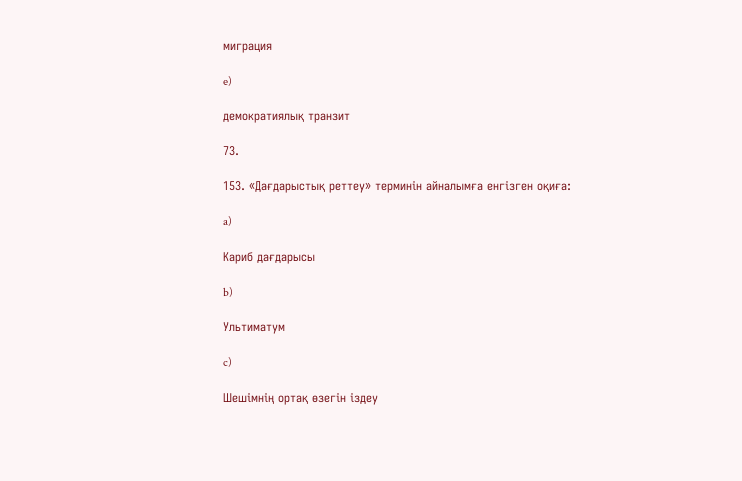миграция

e)

демократиялық транзит

73.

153. «Дағдарыстық реттеу» терминін айналымға енгізген оқиға:

a)

Кариб дағдарысы

b)

Ультиматум

c)

Шешімнің ортақ өзегін іздеу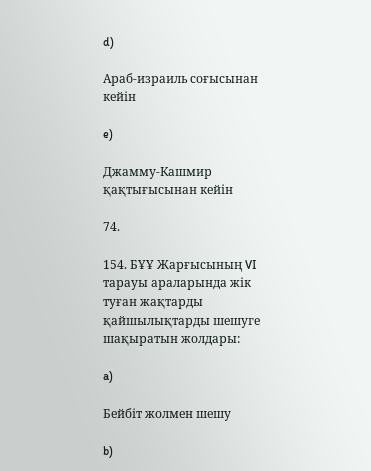d)

Араб-израиль соғысынан кейін

e)

Джамму-Кашмир қақтығысынан кейін

74.

154. БҰҰ Жарғысының VI тарауы араларында жік туған жақтарды қайшылықтарды шешуге шақыратын жолдары:

a)

Бейбіт жолмен шешу

b)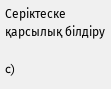Серіктеске қарсылық білдіру

c)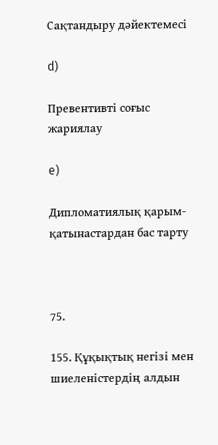Сақтандыру дәйектемесі

d)

Превентивті соғыс жариялау

e)

Дипломатиялық қарым-қатынастардан бас тарту



75.

155. Құқықтық негізі мен шиеленістердің алдын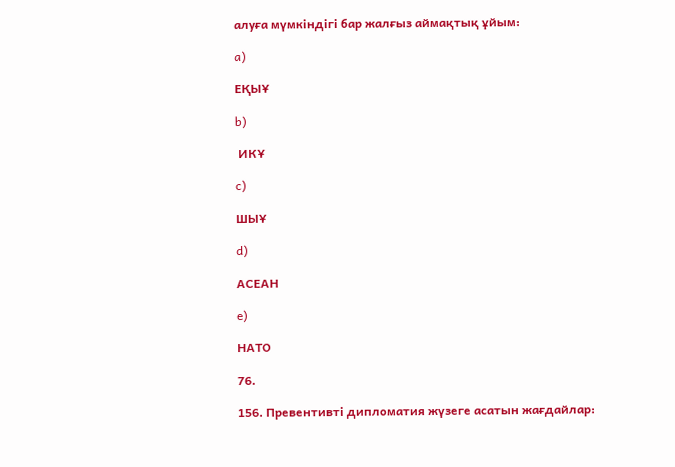алуға мүмкіндігі бар жалғыз аймақтық ұйым:

a)

ЕҚЫҰ

b)

 ИКҰ

c)

ШЫҰ

d)

АСЕАН

e)

НАТО

76.

156. Превентивті дипломатия жүзеге асатын жағдайлар: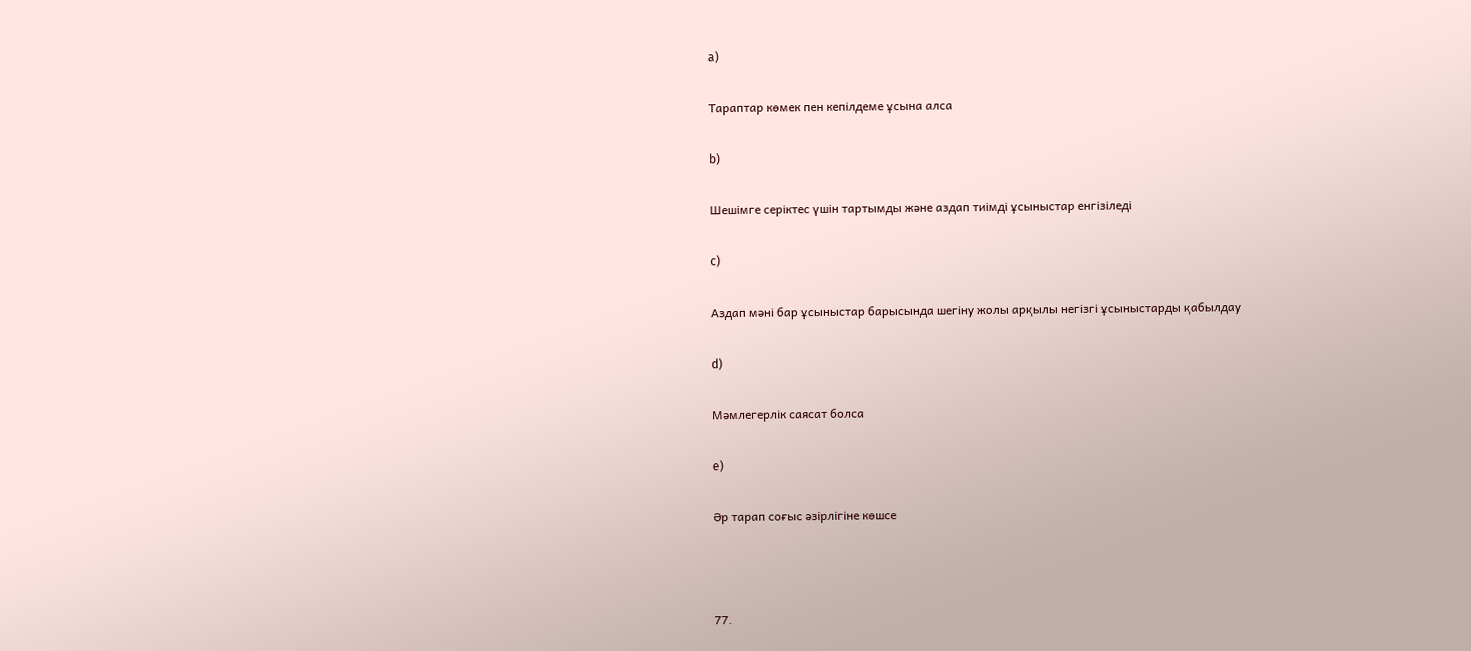a)

Тараптар көмек пен кепілдеме ұсына алса

b)

Шешімге серіктес үшін тартымды және аздап тиімді ұсыныстар енгізіледі

c)

Аздап мәні бар ұсыныстар барысында шегіну жолы арқылы негізгі ұсыныстарды қабылдау

d)

Мәмлегерлік саясат болса

e)

Әр тарап соғыс әзірлігіне көшсе



77.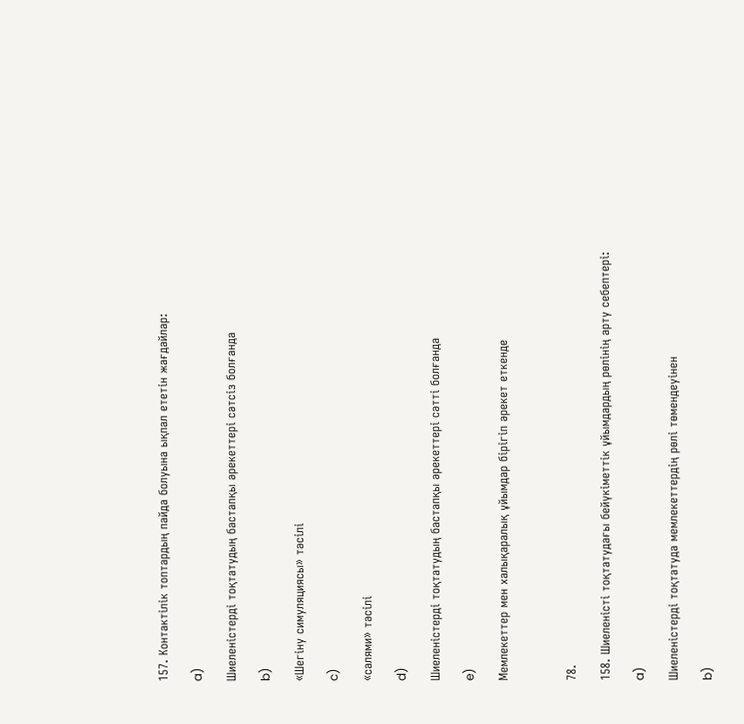157. Контактілік топтардың пайда болуына ықпал ететін жағдайлар:

a)

Шиеленістерді тоқтатудың бастапқы әрекеттері сәтсіз болғанда

b)

«Шегіну симуляциясы» тәсілі

c)

«салями» тәсілі

d)

Шиеленістерді тоқтатудың бастапқы әрекеттері сәтті болғанда

e)

Мемлекеттер мен халықаралық ұйымдар бірігіп әрекет еткенде



78.

158. Шиеленісті тоқтатудағы бейүкіметтік ұйымдардың рөлінің арту себептері:

a)

Шиеленістерді тоқтатуда мемлекеттердің рөлі төмендеуінен

b)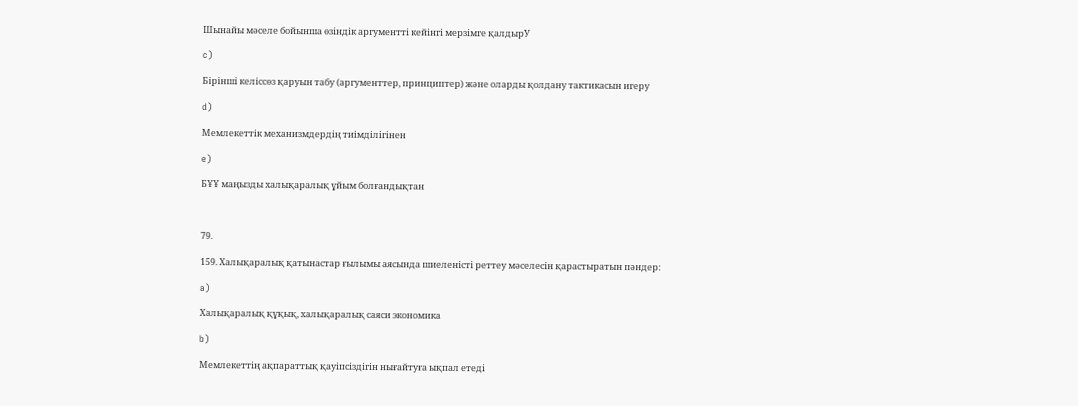Шынайы мәселе бойынша өзіндік аргументті кейінгі мерзімге қалдырУ

c)

Бірінші келіссөз қаруын табу (аргументтер, принциптер) және оларды қолдану тактикасын игеру

d)

Мемлекеттік механизмдердің тиімділігінен

e)

БҰҰ маңызды халықаралық ұйым болғандықтан



79.

159. Халықаралық қатынастар ғылымы аясында шиеленісті реттеу мәселесін қарастыратын пәндер:

a)

Халықаралық құқық, халықаралық саяси экономика

b)

Мемлекеттің ақпараттық қауіпсіздігін нығайтуға ықпал етеді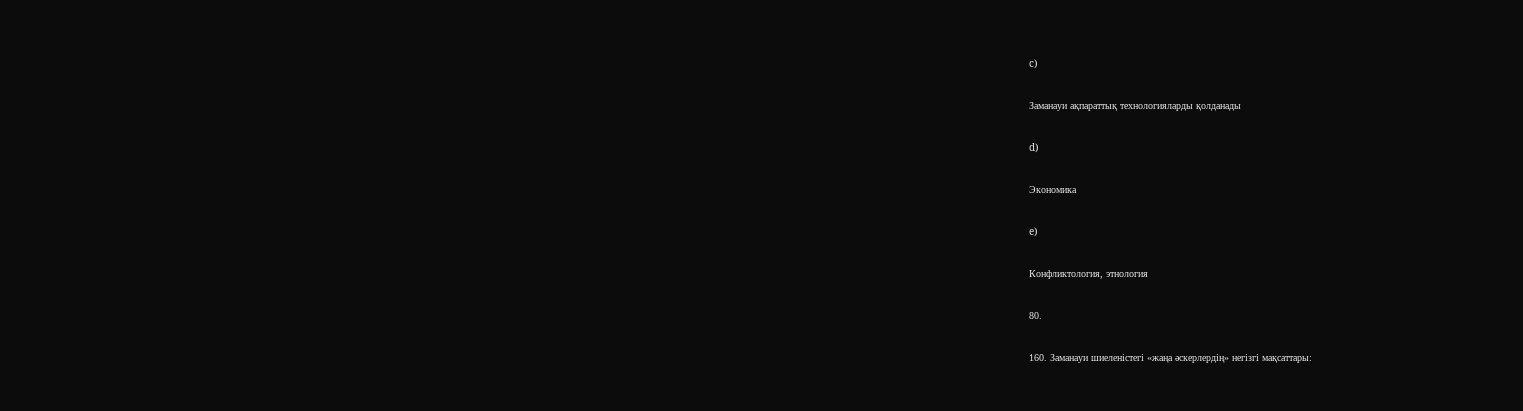c)

Заманауи ақпараттық технологияларды қолданады

d)

Экономика

e)

Конфликтология, этнология

80.

160. Заманауи шиеленістегі «жаңа әскерлердің» негізгі мақсаттары: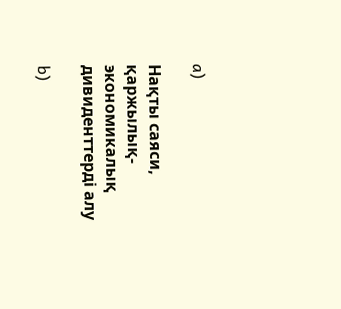a)

Нақты саяси, қаржылық-экономикалық дивиденттерді алу

b)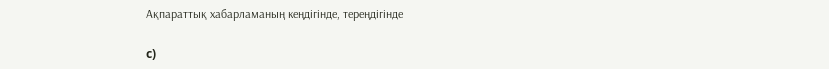Ақпараттық хабарламаның кеңдігінде, тереңдігінде

c)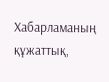Хабарламаның құжаттық,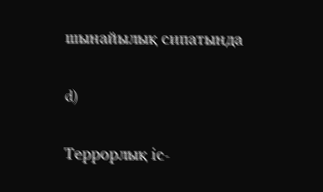шынайылық сипатында

d)

Террорлық іс-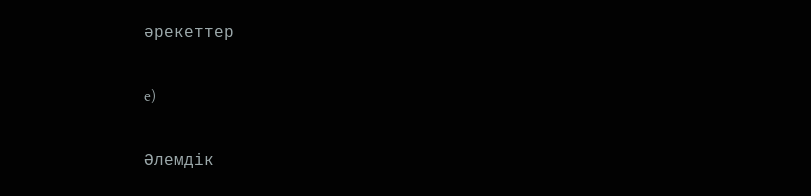әрекеттер

e)

Әлемдік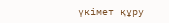үкімет құру